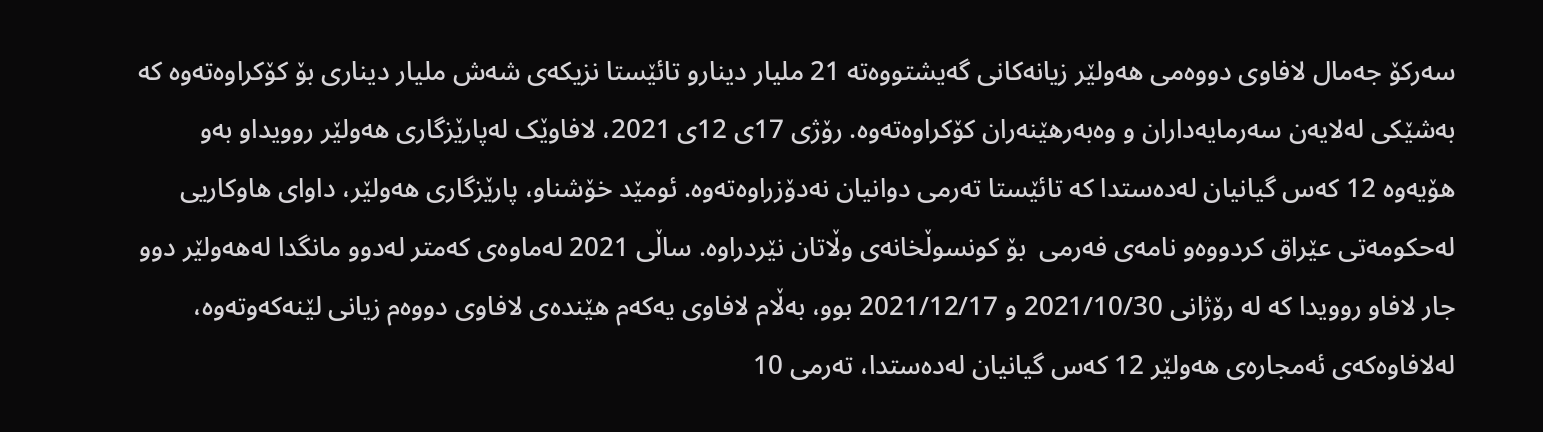سه‌رکۆ جه‌مال لافاوى دووه‌مى هه‌ولێر زیانه‌کانى گه‌یشتووه‌ته‌ 21 ملیار دینارو تائێستا نزیکه‌ى شه‌ش ملیار دینارى بۆ کۆکراوه‌ته‌وه‌ که‌ به‌شێکی له‌لایه‌ن سه‌رمایه‌داران و وه‌به‌رهێنه‌ران کۆکراوه‌ته‌وه‌. رۆژى 17ى 12ى 2021، لافاوێک له‌پارێزگاری هه‌ولێر روویداو به‌و هۆیه‌وه‌ 12 که‌س گیانیان له‌ده‌ستدا که‌ تائێستا ته‌رمى دوانیان نه‌دۆزراوه‌ته‌وه‌. ئومێد خۆشناو، پارێزگارى هه‌ولێر، داوای هاوکاریی له‌حکومه‌تی عێراق کردووه‌و نامه‌ی فه‌رمی  بۆ کونسوڵخانه‌ی وڵاتان نێردراوه‌. ساڵی 2021 له‌ماوه‌ی که‌متر له‌دوو مانگدا له‌هه‌ولێر دوو جار لافاو روویدا که‌ له‌ رۆژانی 2021/10/30 و 2021/12/17 بوو، به‌ڵام لافاوی یه‌که‌م هێنده‌ی لافاوی دووه‌م زیانی لێنه‌که‌وته‌وه‌، له‌لافاوه‌که‌ی ئه‌مجاره‌ی هه‌ولێر 12 که‌س گیانیان له‌ده‌ستدا، ته‌رمی 10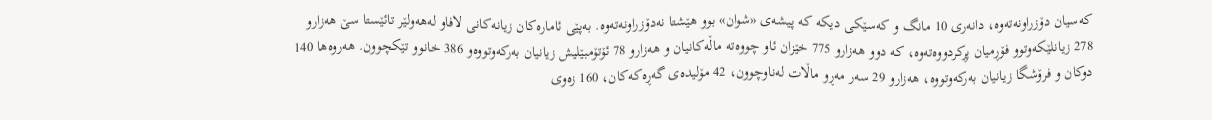که‌سیان دۆزراونه‌ته‌وه‌، دانه‌ری 10 مانگ و که‌سێکی دیکه‌ که‌ پیشه‌ی «شوان» بوو هێشتا نه‌دۆزراونه‌ته‌وه‌. به‌پێی ئاماره‌کان زیانه‌کانی لافاو له‌هه‌ولێر تائێستا سێ هه‌زارو 278 زیانلێکه‌وتوو فۆڕمیان پڕکردووه‌ته‌وه‌، که‌ دوو هه‌زارو 775 خێزان ئاو چووه‌ته‌ ماڵه‌کانیان و هه‌زارو 78 ئۆتۆمبێلیش زیانیان به‌رکه‌وتووه‌و 386 خانوو تێکچوون. هه‌روه‌ها 140 دوکان و فرۆشگا زیانیان به‌رکه‌وتووه‌، هه‌زارو 29 سه‌ر مه‌ڕو ماڵات له‌ناوچوون، 42 مۆلیده‌ی گه‌ڕه‌که‌کان، 160 زه‌وی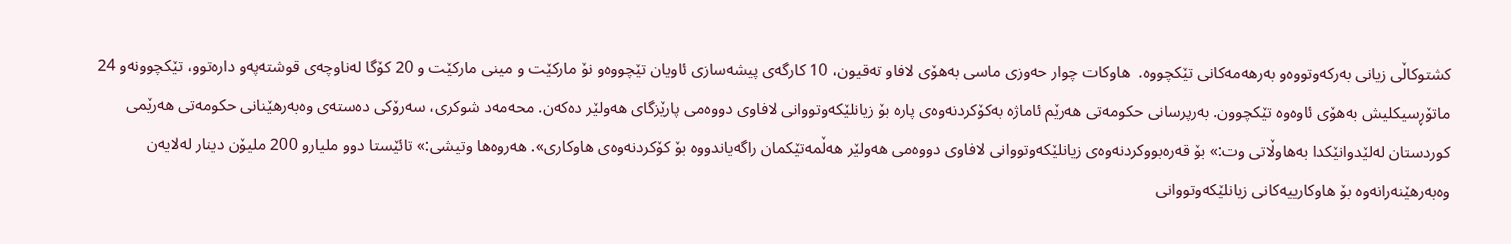کشتوکاڵى زیانی به‌رکه‌وتووه‌و به‌رهه‌مه‌کانی تێکچووه‌.  هاوکات چوار حه‌وزی ماسی به‌هۆی لافاو ته‌قیون، 10 کارگه‌ی پیشه‌سازی ئاویان تێچووه‌و نۆ مارکێت و مینی مارکێت و 20 کۆگا له‌ناوچه‌ی قوشته‌په‌و داره‌توو، تێکچوونه‌و 24 ماتۆڕسیکلیش به‌هۆی ئاوه‌وه‌ تێکچوون. به‌رپرسانى حکومه‌تى هه‌رێم ئاماژه‌ به‌کۆکردنه‌وه‌ى پاره‌ بۆ زیانلێکه‌وتووانى لافاوى دووه‌مى پارێزگاى هه‌ولێر ده‌که‌ن. محه‌مه‌د شوکری، سه‌رۆکی ده‌سته‌ی وه‌به‌رهێنانی حکومه‌تى هه‌رێمی کوردستان له‌لێدوانێکدا به‌هاوڵاتی وت:» بۆ قه‌ره‌بووکردنه‌وه‌ی زیانلێکه‌وتووانی لافاوى دووه‌مى هه‌ولێر هه‌ڵمه‌تێکمان راگه‌یاندووه‌ بۆ کۆکردنه‌وه‌ی هاوکاری». هه‌روه‌ها وتیشى:» تائێستا دوو ملیارو 200 ملیۆن دینار له‌لایه‌ن وه‌به‌رهێنه‌رانه‌وه‌ بۆ هاوکارییه‌کانی زیانلێکه‌وتووانی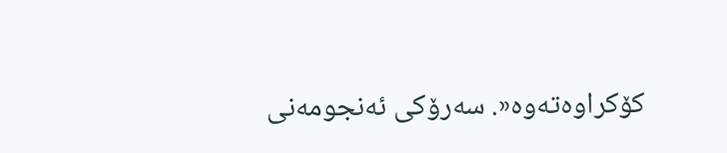کۆکراوه‌ته‌وه‌«. سه‌رۆکى ئه‌نجومه‌نى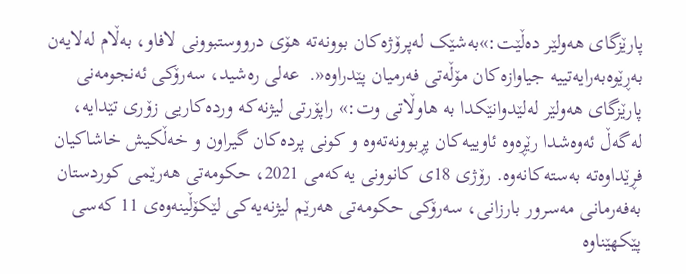پارێزگاى هه‌ولێر ده‌ڵێت:»به‌شێک له‌پرۆژه‌کان بوونه‌ته‌ هۆى درووستبوونى لافاو، به‌ڵام له‌لایه‌ن به‌ڕێوه‌به‌رایه‌تییه‌ جیاوازه‌کان مۆڵه‌تى فه‌رمیان پێدراوه‌«.  عه‌لی ره‌شید، سه‌رۆکی ئه‌نجومه‌نی پارێزگای هه‌ولێر له‌لێدوانێکدا به‌ هاوڵاتی وت:» راپۆرتی لیژنه‌که‌ ورده‌کاریی زۆری تێدایه‌، له‌گه‌ڵ ئه‌وه‌شدا رێڕه‌وه‌ ئاوییه‌کان پڕبوونه‌ته‌وه‌ و کونی پرده‌کان گیراون و خه‌ڵکیش خاشاکیان فڕێداوه‌ته‌ به‌سته‌کانه‌وه‌. رۆژى 18ى کانوونى یه‌که‌مى 2021، حکومه‌تى هه‌رێمى کوردستان به‌فه‌رمانى مه‌سرور بارزانى، سه‌رۆکى حکومه‌تى هه‌رێم لیژنه‌یه‌کى لێکۆڵینه‌وه‌ى 11 که‌سى پێکهێناوه‌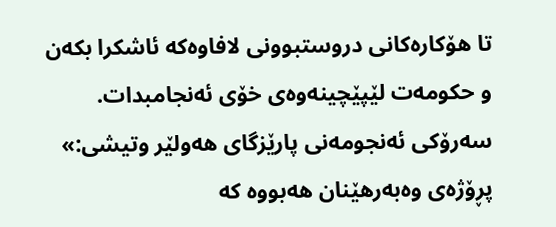تا هۆکاره‌کانى دروستبوونى لافاوه‌که‌ ئاشکرا بکه‌ن و حکومه‌ت لێپێچینه‌وه‌ى خۆى ئه‌نجامبدات. سه‌رۆکی ئه‌نجومه‌نی پارێزگای هه‌ولێر وتیشی:» پڕۆژه‌ی وه‌به‌رهێنان هه‌بووه‌ که‌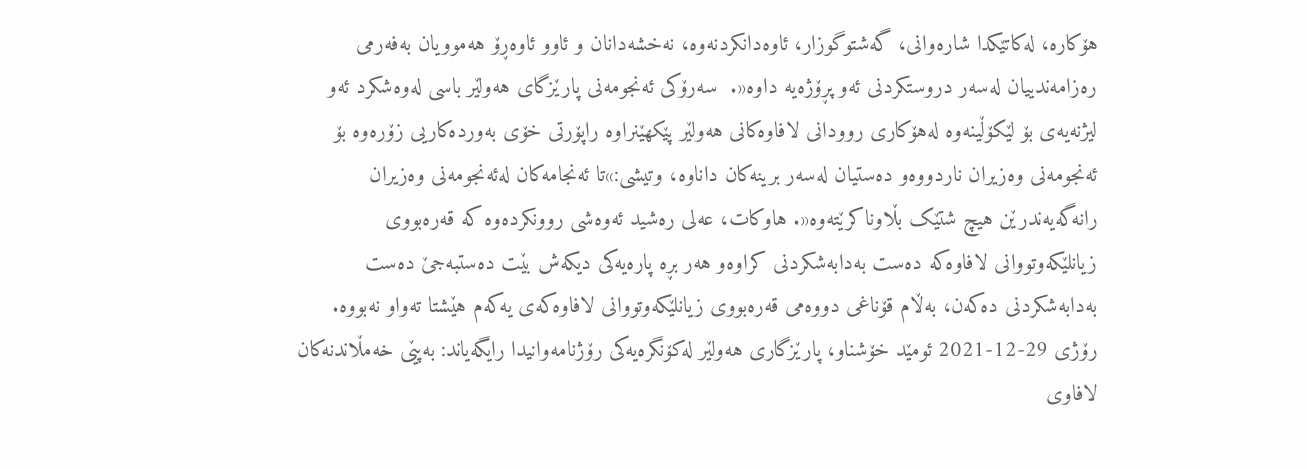هۆکاره‌، له‌کاتێکدا شاره‌وانی، گه‌شتوگوزار، ئاوه‌دانکردنه‌وه‌، نه‌خشه‌دانان و ئاوو ئاوه‌ڕۆ هه‌موویان به‌فه‌رمی ره‌زامه‌ندییان له‌سه‌ر دروستکردنی ئه‌و پڕۆژه‌یه‌ داوه‌«.  سه‌رۆکى ئه‌نجومه‌نى پارێزگاى هه‌ولێر باسى له‌وه‌شکرد ئه‌و لیژنه‌یه‌ی بۆ لێکۆڵینه‌وه‌ له‌هۆکاری روودانی لافاوه‌کانی هه‌ولێر پێکهێنراوه‌ راپۆرتی خۆی به‌ورده‌کاریی زۆره‌وه‌ بۆ ئه‌نجومه‌نی وه‌زیران ناردووه‌و ده‌ستیان له‌سه‌ر برینه‌کان داناوه‌، وتیشى:»تا ئه‌نجامه‌کان له‌ئه‌نجومه‌نی وه‌زیران رانه‌گه‌یه‌ندرێن هیچ شتێک بڵاوناکرێته‌وه‌«. هاوکات، عه‌لى ره‌شید ئه‌وه‌شى روونکرده‌وه‌ که‌ قه‌ره‌بووی زیانلێکه‌وتووانی لافاوه‌که‌ ده‌ست به‌دابه‌شکردنی کراوه‌و هه‌ر بڕه‌ پاره‌یه‌کی دیکه‌ش بێت ده‌ستبه‌جێ ده‌ست به‌دابه‌شکردنی ده‌که‌ن، به‌ڵام قۆناغی دووه‌می قه‌ره‌بووی زیانلێکه‌وتووانی لافاوه‌که‌ی یه‌که‌م هێشتا ته‌واو نه‌بووه‌. رۆژی 29-12-2021 ئومێد خۆشناو، پارێزگاری هه‌ولێر له‌کۆنگره‌یه‌کی رۆژنامه‌وانیدا رایگه‌یاند: به‌پێی خه‌مڵاندنه‌کان لافاوی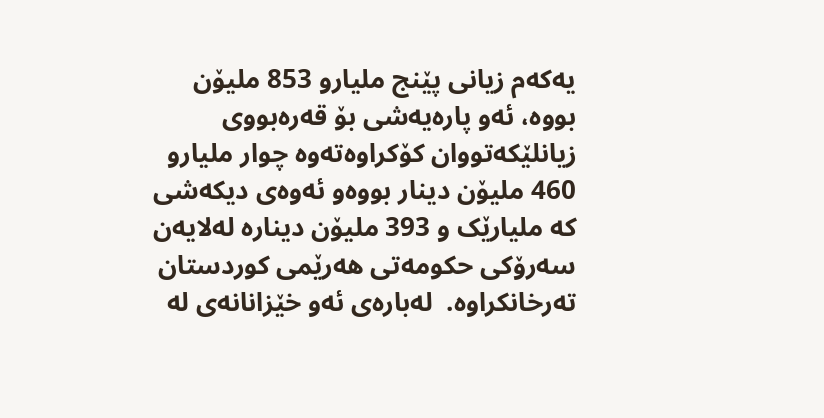یه‌که‌م زیانی پێنج ملیارو 853 ملیۆن بووه‌، ئه‌و پاره‌یه‌شی بۆ قه‌ره‌بووی زیانلێکه‌تووان کۆکراوه‌ته‌وه‌ چوار ملیارو 460 ملیۆن دینار بووه‌و ئه‌وه‌ی دیکه‌شی که‌ ملیارێک و 393 ملیۆن دیناره‌ له‌لایه‌ن سه‌رۆکی حکومه‌تی هه‌رێمی کوردستان ته‌رخانکراوه‌.  له‌باره‌ی ئه‌و خێزانانه‌ی له‌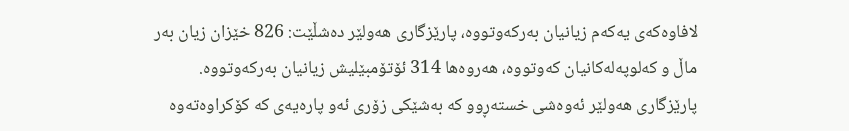لافاوه‌که‌ی یه‌که‌م زیانیان به‌رکه‌وتووه‌، پارێزگاری هه‌ولێر ده‌شڵێت: 826 خێزان زیان به‌ر ماڵ و که‌لوپه‌له‌کانیان که‌وتووه‌، هه‌روه‌ها 314 ئۆتۆمبێلیش زیانیان به‌رکه‌وتووه‌.  پارێزگاری هه‌ولێر ئه‌وه‌شى خسته‌ڕوو که‌ به‌شێکی زۆری ئه‌و پاره‌یه‌ی که‌ کۆکراوه‌ته‌وه‌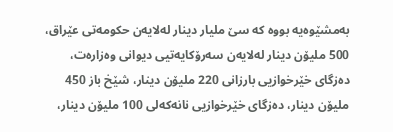به‌مشێوه‌یه‌ بووه‌ که‌ سێ ملیار دینار له‌لایه‌ن حکومه‌تی عێراق، 500 ملیۆن دینار له‌لایه‌ن سه‌رۆکایه‌تیی دیوانی وه‌زاره‌ت، ده‌زگای خێرخوازیی بارزانی 220 ملیۆن دینار، شێخ باز 450 ملیۆن دینار، ده‌زگای خێرخوازیی نانه‌که‌لی 100 ملیۆن دینار،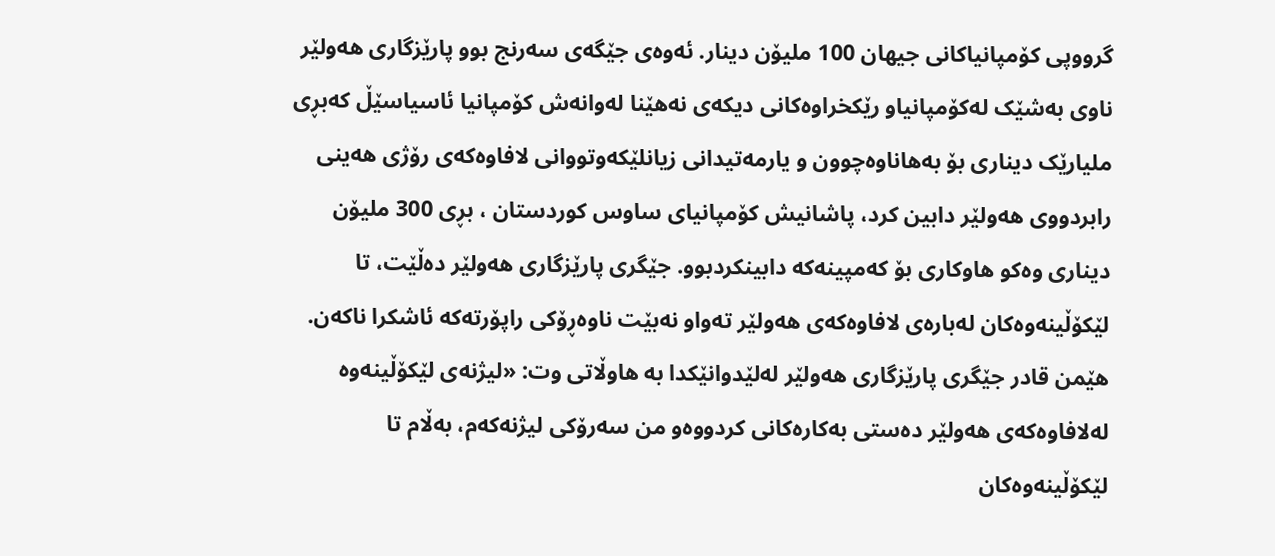گرووپی کۆمپانیاکانی جیهان 100 ملیۆن دینار. ئه‌وه‌ی جێگه‌ی سه‌رنج بوو پارێزگاری هه‌ولێر ناوی به‌شێک له‌کۆمپانیاو رێکخراوه‌کانی دیکه‌ی نه‌هێنا له‌وانه‌ش کۆمپانیا ئاسیاسێڵ که‌بڕی ملیارێک دیناری بۆ به‌هاناوه‌چوون و یارمه‌تیدانی زیانلێکه‌وتووانی لافاوه‌که‌ی رۆژی هه‌ینی رابردووی هه‌ولێر دابین کرد، پاشانیش کۆمپانیای ساوس کوردستان ، بڕی 300 ملیۆن دیناری وه‌کو هاوکاری بۆ که‌مپینه‌که‌ دابینکردبوو. جێگری پارێزگاری هه‌ولێر ده‌ڵێت، تا لێکۆڵینه‌وه‌کان له‌باره‌ى لافاوه‌که‌ى هه‌ولێر ته‌واو نه‌بێت ناوه‌ڕۆکى راپۆرته‌که‌ ئاشکرا ناکه‌ن. هێمن قادر جێگری پارێزگاری هه‌ولێر له‌لێدوانێکدا به‌ هاوڵاتی وت: «لیژنه‌ی لێکۆڵینه‌وه‌ له‌لافاوه‌که‌ی هه‌ولێر ده‌ستی به‌کاره‌کانی کردووه‌و من سه‌رۆکی لیژنه‌که‌م، به‌ڵام تا لێکۆڵینه‌وه‌کان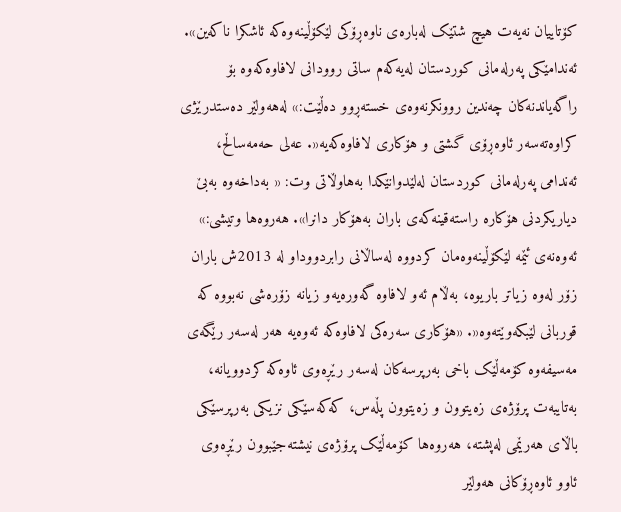کۆتاییان نه‌یه‌ت هیچ شتێک له‌باره‌ی ناوه‌ڕۆکی لێکۆڵینه‌وه‌که‌ ئاشکرا ناکه‌ین». ئه‌ندامێکى په‌رله‌مانى کوردستان له‌یه‌که‌م ساتى روودانى لافاوه‌که‌وه‌ بۆ راگه‌یاندنه‌کان چه‌ندین روونکرنه‌وه‌ى خسته‌ڕوو ده‌ڵێت:» له‌هه‌ولێر ده‌ستدرێژی کراوه‌ته‌سه‌ر ئاوه‌ڕۆی گشتی و هۆکاری لافاوه‌که‌یه‌«. عه‌لی حه‌مه‌ساڵح، ئه‌ندامی په‌رله‌مانی کوردستان له‌لێدوانێکدا به‌هاوڵاتی وت: « به‌داخه‌وه‌ به‌بێ دیاریکردنی هۆکاره‌ راسته‌قینه‌که‌ی باران به‌هۆکار دانرا». هه‌روه‌ها وتیشی:» ئه‌وه‌نه‌ی ئێمه‌ لێکۆڵینه‌وه‌مان کردووه‌ له‌ساڵانی رابردووداو له‌ 2013ش باران زۆر له‌وه‌ زیاتر باریوه‌، به‌ڵام ئه‌و لافاوه‌ گه‌وره‌یه‌و زیانه‌ زۆره‌شی نه‌بووه‌ که‌ قوربانی لێبکه‌وێته‌وه‌«. «هۆکاری سه‌ره‌کی لافاوه‌که‌ ئه‌وه‌یه‌ هه‌ر له‌سه‌ر رێگه‌ی مه‌سیفه‌وه‌ کۆمه‌ڵێک باخى به‌رپرسه‌کان له‌سه‌ر رێڕه‌وی ئاوه‌که‌ کردوویانه‌، به‌تایبه‌ت پرۆژه‌ی زه‌یتوون و زه‌یتوون پڵه‌س، که‌که‌سێکی نزیکی به‌رپرسێکی باڵای هه‌رێمی له‌پشته‌، هه‌روه‌ها کۆمه‌ڵێک پرۆژه‌ی نیشته‌جێبوون رێڕه‌وی ئاوو ئاوه‌ڕۆکانی هه‌ولێر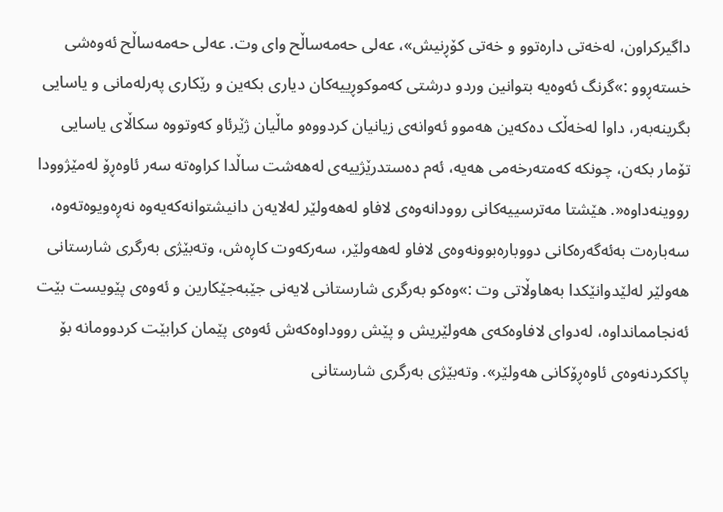داگیرکراون، له‌خه‌تی داره‌توو و خه‌تی کۆڕنیش»، عه‌لى حه‌مه‌ساڵح واى وت. عه‌لی حه‌مه‌ساڵح ئه‌وه‌شی خسته‌ڕوو :»گرنگ ئه‌وه‌یه‌ بتوانین وردو درشتی که‌موکوڕییه‌کان دیاری بکه‌ین و رێکاری په‌رله‌مانی و یاسایی بگرینه‌به‌ر، داوا له‌خه‌ڵک ده‌که‌ین هه‌موو ئه‌وانه‌ی زیانیان کردووه‌و ماڵیان ژێرئاو که‌وتووه‌ سکاڵای یاسایی تۆمار بکه‌ن، چونکه‌ که‌مته‌رخه‌می هه‌یه‌، ئه‌م ده‌ستدرێژییه‌ی له‌هه‌شت ساڵدا کراوه‌ته‌ سه‌ر ئاوه‌ڕۆ له‌مێژوودا رووینه‌داوه‌«. هێشتا مه‌ترسییه‌کانى روودانه‌وه‌ى لافاو له‌هه‌ولێر له‌لایه‌ن دانیشتوانه‌که‌یه‌وه‌ نه‌ڕه‌ویوه‌ته‌وه‌، سه‌باره‌ت به‌ئه‌گه‌ره‌کانی دووباره‌بوونه‌وه‌ی لافاو له‌هه‌ولێر، سه‌رکه‌وت کاڕه‌ش، وته‌بێژی به‌رگری شارستانی هه‌ولێر له‌لێدوانێکدا به‌هاوڵاتی وت :»وه‌کو به‌رگری شارستانی لایه‌نی جێبه‌جێکارین و ئه‌وه‌ی پێویست بێت ئه‌نجاممانداوه‌، له‌دوای لافاوه‌که‌ی هه‌ولێریش و پێش رووداوه‌که‌ش ئه‌وه‌ی پێمان کرابێت کردوومانه‌ بۆ پاککردنه‌وه‌ی ئاوه‌ڕۆکانی هه‌ولێر». وته‌بێژی به‌رگری شارستانی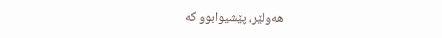هه‌ولێر، پێشیوابوو که‌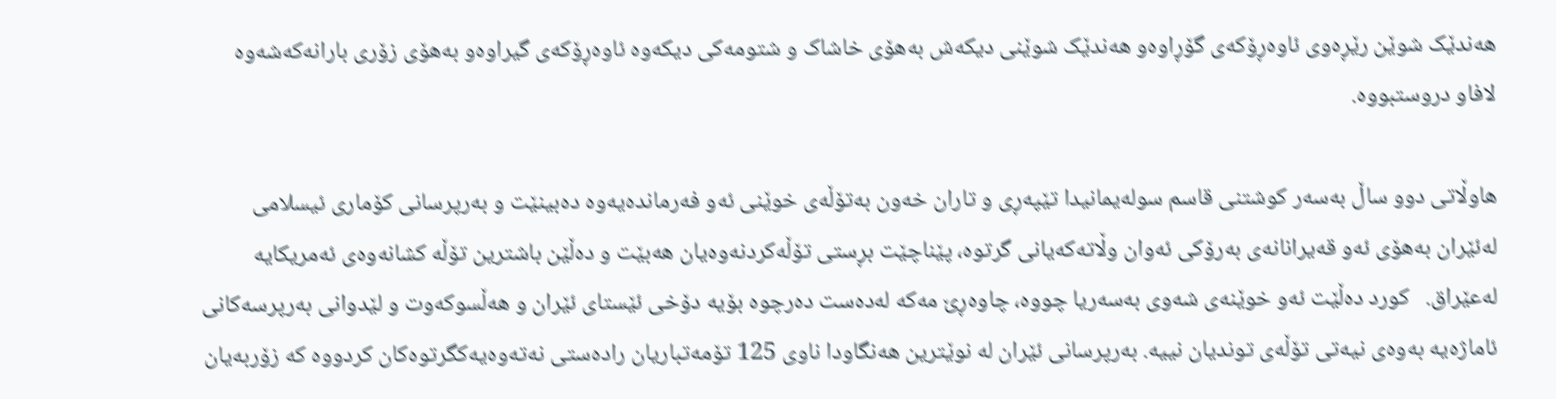هه‌ندێک شوێن رێڕه‌وی ئاوه‌ڕۆکه‌ی گۆڕاوه‌و هه‌ندێک شوێنی دیکه‌ش به‌هۆی خاشاک و شتومه‌کی دیکه‌وه‌ ئاوه‌ڕۆکه‌ی گیراوه‌و به‌هۆی زۆری بارانه‌که‌شه‌وه‌ لافاو دروستبووه‌.

هاوڵاتی دوو ساڵ به‌سه‌ر کوشتنی قاسم سوله‌یمانیدا تێپه‌ڕی و تاران خه‌ون به‌تۆڵه‌ی خوێنی ئه‌و فه‌رمانده‌یه‌وه‌ ده‌بینێت و به‌رپرسانی کۆماری ئیسلامی له‌ئێران به‌هۆی ئه‌و قه‌یرانانه‌ی به‌رۆکی ئه‌وان وڵاته‌که‌یانی گرتوه‌، پێناچێت بڕستی تۆڵه‌کردنه‌وه‌یان هه‌بێت و ده‌ڵێن باشترین تۆڵه‌ کشانه‌وه‌ی ئه‌مریکایه‌ له‌عێراق.   کورد ده‌ڵێت ئه‌و خوێنه‌ی شه‌وی به‌سه‌ریا چووه‌، چاوه‌ڕێ مه‌که‌ له‌ده‌ست ده‌رچوه‌ بۆیه‌ دۆخی ئێستای ئێران و هه‌ڵسوکه‌وت و لێدوانی به‌رپرسه‌کانی ئاماژه‌یه‌ به‌وه‌ی نیه‌تی تۆڵه‌ی توندیان نییه‌. به‌رپرسانی ئێران له‌ نوێترین هه‌نگاودا ناوی 125 تۆمه‌تباریان راده‌ستی نه‌ته‌وه‌یه‌کگرتوه‌کان کردووه‌ که‌ زۆربه‌یان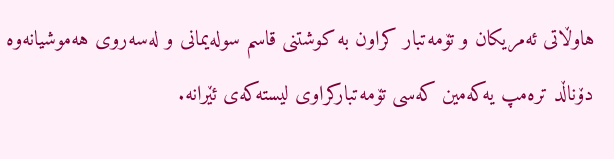هاوڵاتی ئه‌مریکان و تۆمه‌تبار کراون به‌ کوشتنی قاسم سوله‌یمانی و له‌سه‌روی هه‌موشیانه‌وه‌ دۆناڵد تره‌مپ یه‌که‌مین که‌سی تۆمه‌تبارکراوی لیسته‌که‌ی ئێرانه‌.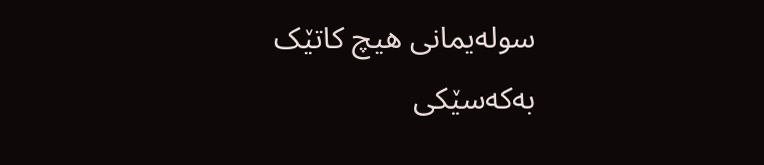سوله‌یمانی هیچ کاتێک به‌که‌سێکی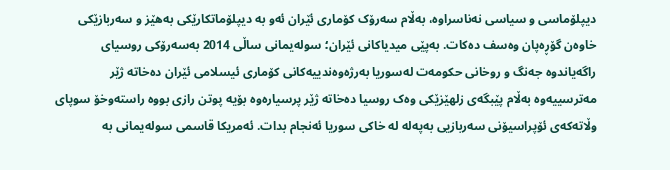دیپلۆماسی و سیاسی نه‌ناسراوه‌، به‌ڵام سه‌رۆک کۆماری ئێران ئه‌و به‌ دیپلۆماتکارێکی به‌هێز و سه‌ربازێکی خاوه‌ن گۆڕه‌پان وه‌سف ده‌کات. به‌پێی میدیاکانی ئێران؛ سوله‌یمانی ساڵی 2014 به‌سه‌رۆکی روسیای راگه‌یاندوه‌ جه‌نگ و روخانی حکومه‌ت له‌سوریا به‌رژه‌وه‌ندییه‌کانی کۆماری ئیسلامی ئێران ده‌خاته‌ ژێر مه‌ترسییه‌وه‌ به‌ڵام پێبگه‌ی زلهێزێکی وه‌ک روسیا ده‌خاته‌ ژێر پرسیاره‌وه‌ بۆیه‌ پوتن رازی بووه‌ راسته‌وخۆ سوپای وڵاته‌که‌ی ئۆپراسیۆنی سه‌ربازیی به‌په‌له‌ له‌ خاکی سوریا ئه‌نجام بدات. ئه‌مریکا قاسمی سوله‌یمانی به‌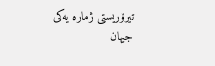تیرۆریستی ژماره‌ یه‌کی جیهان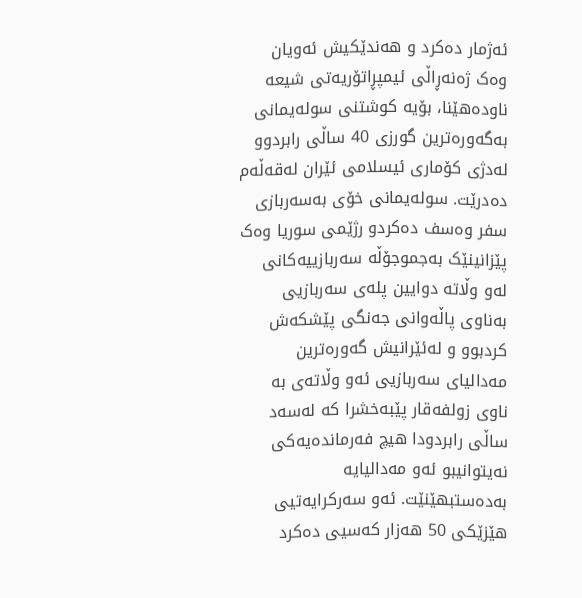ئه‌ژمار ده‌کرد و هه‌ندێکیش ئه‌ویان وه‌ک ژه‌نه‌ڕاڵی ئیمپڕاتۆریه‌تی شیعه‌ ناوده‌هێنا، بۆیه‌ کوشتنی سوله‌یمانی به‌گه‌وره‌ترین گورزی 40 ساڵی رابردوو له‌دژی کۆماری ئیسلامی ئێران له‌قه‌ڵه‌م ده‌درێت. سوله‌یمانی خۆی به‌سه‌ربازی سفر وه‌سف ده‌کردو رژێمی سوریا وه‌ک پێزانینێک به‌جموجۆڵه‌ سه‌ربازییه‌کانی له‌و وڵاته‌ دوایین پله‌ی سه‌ربازیی به‌ناوی پاڵه‌وانی جه‌نگی پێشکه‌ش کردبوو و له‌ئێرانیش گه‌وره‌ترین مه‌دالیای سه‌ربازیی ئه‌و وڵاته‌ی به‌ ناوی زولفه‌قار پێبه‌خشرا که‌ له‌سه‌د ساڵی رابردودا هیچ فه‌رمانده‌یه‌کی نه‌یتوانیبو ئه‌و مه‌دالیایه‌ به‌ده‌ستبهێنێت. ئه‌و سه‌رکرایه‌تیی هێزێکی 50 هه‌زار که‌سیی ده‌کرد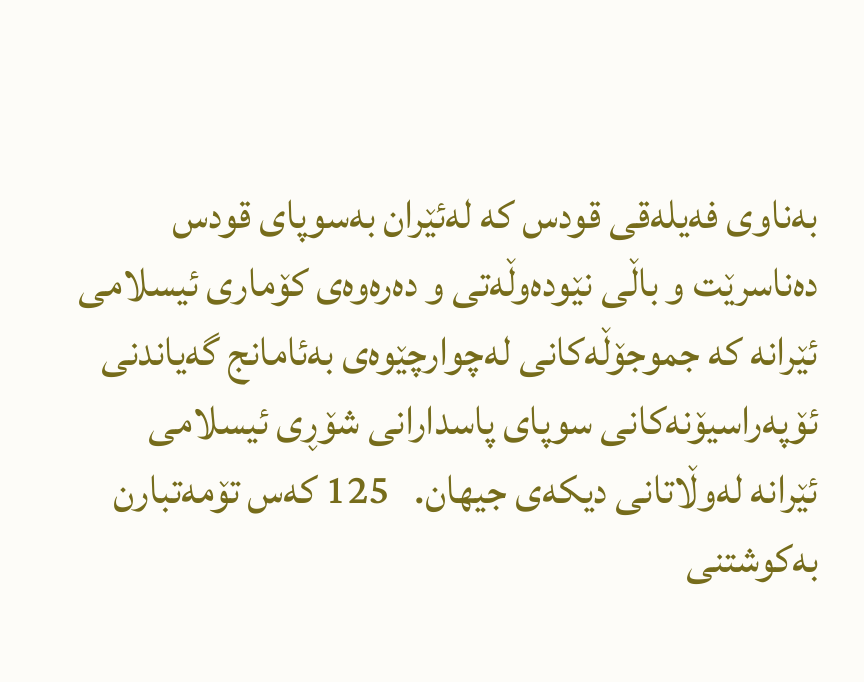به‌ناوی فه‌یله‌قی قودس که‌ له‌ئێران به‌سوپای قودس ده‌ناسرێت و باڵی نێوده‌وڵه‌تی و ده‌ره‌وه‌ی کۆماری ئیسلامی ئێرانه‌ که‌ جموجۆڵه‌کانی له‌چوارچێوه‌ی به‌ئامانج گه‌یاندنی ئۆپه‌راسیۆنه‌کانی سوپای پاسدارانی شۆڕی ئیسلامی ئێرانه‌ له‌وڵاتانی دیکه‌ی جیهان.   125 که‌س تۆمه‌تبارن به‌کوشتنی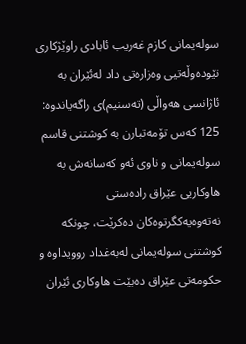سوله‌یمانی کازم غه‌ریب ئابادی راوێژکاری نێوده‌وڵه‌تیی وه‌زاره‌تی داد له‌ئێران به‌ ئاژانسی هه‌واڵی (ته‌سنیم)ی راگه‌یاندوه‌: 125 که‌س تۆمه‌تبارن به‌ کوشتنی قاسم سوله‌یمانی و ناوی ئه‌و که‌سانه‌ش به‌ هاوکاریی عێراق راده‌ستی نه‌ته‌وەیه‌کگرتوه‌کان ده‌کرێت، چونکه‌ کوشتنی سوله‌یمانی له‌به‌غداد روویداوه‌ و حکومه‌تی عێراق ده‌بێت هاوکاری ئێران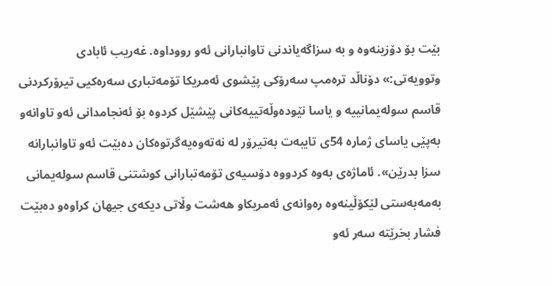بێت بۆ دۆزینه‌وه‌ و به‌ سزاگه‌یاندنی تاوانبارانی ئه‌و رووداوه‌. غه‌ریب ئابادی وتوویه‌تی:» دۆناڵد تره‌مپ سه‌رۆکی پێشوی ئه‌مریکا تۆمه‌تباری سه‌ره‌کیی تیرۆرکردنی قاسم سوله‌یمانییه‌ و یاسا نێوده‌وڵه‌تییه‌کانی پێشێل کردوه‌ بۆ ئه‌نجامدانی ئه‌و تاوانه‌و به‌پێی یاسای ژماره‌ 54ی تایبه‌ت به‌تیرۆر له‌ نه‌ته‌وه‌یه‌گرتوه‌کان ده‌بێت ئه‌و تاوانبارانه‌ سزا بدرێن». ئاماژه‌ی به‌وه‌ کردووه‌ دۆسیه‌ی تۆمه‌تبارانی کوشتنی قاسم سوله‌یمانی به‌مه‌به‌ستی لێکۆڵینه‌وه‌ ره‌وانه‌ی ئه‌مریکاو هه‌شت وڵاتی دیکه‌ی جیهان کراوه‌و ده‌بێت فشار بخرێته‌ سه‌ر ئه‌و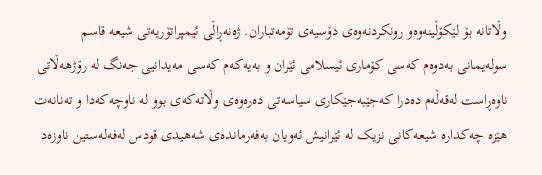وڵاتانه‌ بۆ لێکۆڵینه‌وه‌و رونکردنه‌وه‌ی دۆسیه‌ی تۆمه‌تباران. ژه‌نه‌ڕاڵی ئیمپراتۆریه‌تی شیعه‌ قاسم سوله‌یمانی به‌دوه‌م که‌سی کۆماری ئیسلامی ئێران و به‌یه‌که‌م که‌سی مه‌یدانیی جه‌نگ له‌ رۆژهه‌ڵاتی ناوه‌ڕاست له‌قه‌ڵه‌م ده‌درا که‌جێبه‌جێکاری سیاسه‌تی ده‌ره‌وه‌ی وڵاته‌که‌ی بوو له‌ ناوچه‌که‌دا و ته‌نانه‌ت هێزه‌ چه‌کداره‌ شیعه‌کانی نزیک له‌ ئێرانیش ئه‌ویان به‌فه‌رمانده‌ی شه‌هیدی قودس له‌فه‌له‌ستین ناوزه‌د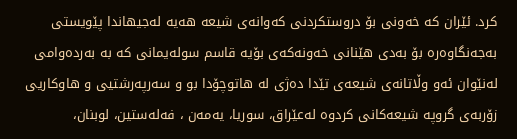کرد. ئێران که‌ خه‌ونی بۆ دروستکردنی که‌وانه‌ی شیعه‌ هه‌یه‌ له‌جیهاندا پێویستی به‌جه‌نگاوه‌ره‌ بۆ به‌دی هێنانی خه‌ونه‌که‌ی بۆیه‌ قاسم سوله‌یمانی که‌ به‌ به‌رده‌وامی له‌نێوان ئه‌و وڵاتانەی شیعه‌ی تێدا ده‌ژی له‌ هاتوچۆدا بو و سه‌رپه‌رشتیی و هاوکاریی زۆربه‌ی گروپه‌ شیعه‌کانی کردوه‌ له‌عێراق، سوریا، یه‌مه‌ن ، فه‌له‌ستین، لوبنان،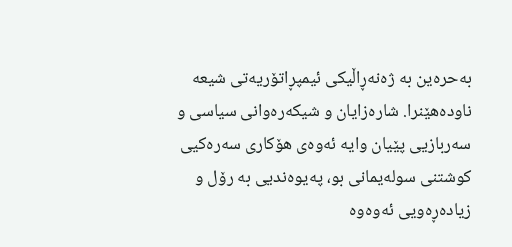به‌حره‌ین به‌ ژه‌نه‌ڕاڵیکی ئیمپڕاتۆریه‌تی شیعه‌ ناوده‌هێنرا. شاره‌زایان و شیکه‌ره‌وانی سیاسی و سه‌ربازیی پێیان وایه‌ ئه‌وه‌ی هۆکاری سه‌ره‌کیی کوشتنی سوله‌یمانی بو، په‌یوه‌ندیی به‌ رۆل و زیاده‌ڕه‌ویی ئه‌وه‌وه‌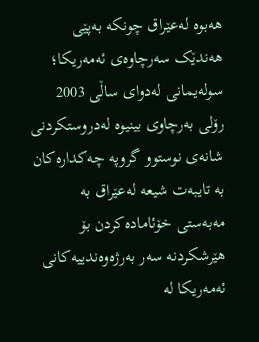هه‌بوه‌ له‌عێراق چونکه‌ به‌پێی هه‌ندێک سه‌رچاوه‌ی ئه‌مه‌ریکا؛ سوله‌یمانی له‌دوای ساڵی 2003 رۆلی به‌رچاوی بینیوه‌ له‌دروستکردنی شانه‌ی نوستوو گروپه‌ چه‌کداره‌کان به‌ تایبه‌ت شیعه‌ له‌عێراق به‌ مه‌به‌ستی خۆئاماده‌کردن بۆ هێرشکردنه‌ سه‌ر به‌رژه‌وه‌ندییه‌کانی ئه‌مه‌ریکا له‌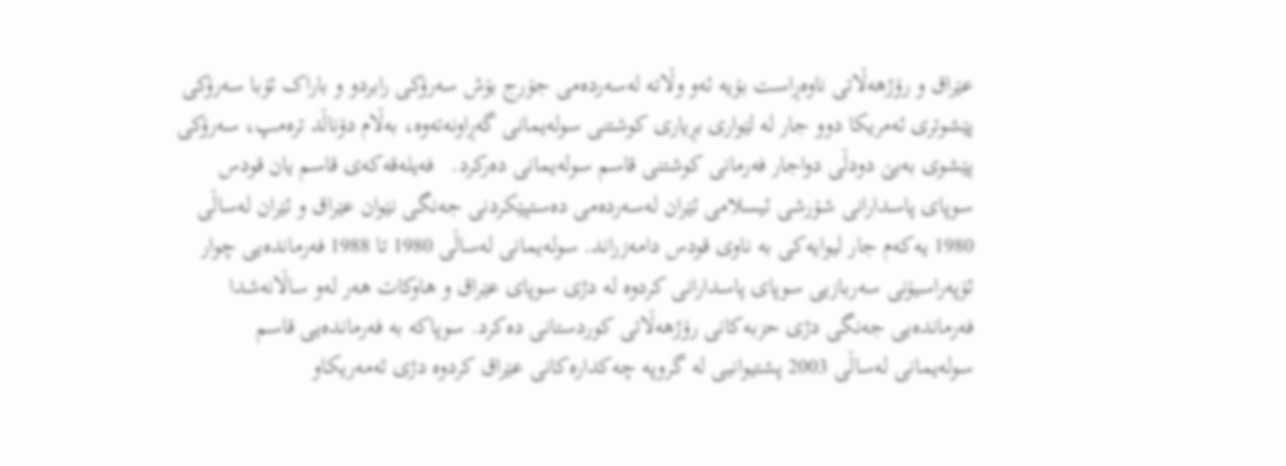عێراق و رۆژهه‌ڵاتی ناوه‌ڕاست بۆیه‌ ئه‌و وڵاته‌ له‌سه‌رده‌می جۆرج بۆش سه‌رۆکی رابردو و باراک ئۆبا سه‌رۆکی پێشوتری ئه‌مریکا دوو جار له‌ لێواری بڕیاری کوشتنی سوله‌یمانی گه‌ڕاونه‌ته‌وه‌، به‌ڵام دۆناڵد تره‌مپ، سه‌رۆکی پێشوی به‌بێ دودڵی دواجار فه‌رمانی کوشتنی قاسم سوله‌یمانی ده‌رکرد.   فه‌یله‌قه‌که‌ی قاسم یان قودس سوپای پاسدارانی شۆرشی ئیسلامی ئێران له‌سه‌رده‌می ده‌ستپێکردنی جه‌نگی نێوان عێراق و ئێران له‌ساڵی 1980 یه‌که‌م جار لیوایه‌کی به‌ ناوی قودس دامه‌زراند. سوله‌یمانی له‌ساڵی 1980 تا 1988 فه‌رمانده‌یی چوار ئۆپه‌راسیۆنی سه‌ربازیی سوپای پاسدارانی کردوه‌ له‌ دژی سوپای عێراق و هاوکات هه‌ر له‌و ساڵانه‌شدا فه‌رمانده‌یی جه‌نگی دژی حزبه‌کانی رۆژهه‌ڵاتی کوردستانی ده‌کرد. سوپاکه‌ به‌ فه‌رمانده‌یی قاسم سوله‌یمانی له‌ساڵی 2003 پشتیوانیی له‌ گروپه‌ چه‌کداره‌کانی عێراق کردوه‌ دژی ئه‌مه‌ریکاو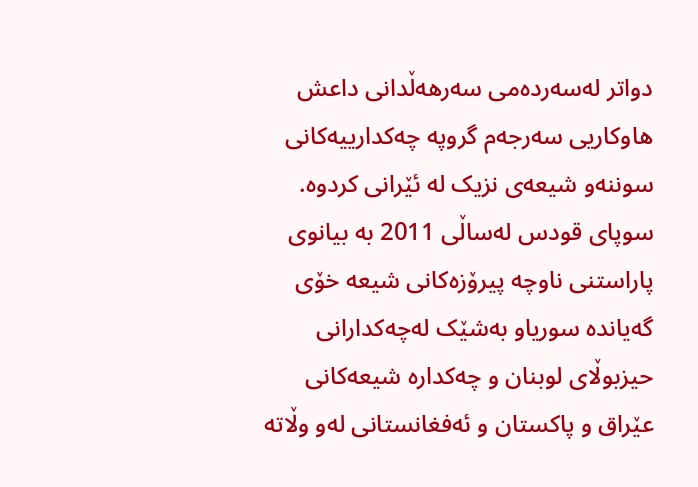دواتر له‌سه‌رده‌می سه‌رهه‌ڵدانی داعش هاوکاریی سه‌رجه‌م گروپه‌ چه‌کدارییه‌کانی سوننه‌و شیعه‌ی نزیک له‌ ئێرانی کردوه‌. سوپای قودس له‌ساڵی 2011 به‌ بیانوی پاراستنی ناوچه‌ پیرۆزه‌کانی شیعه‌ خۆی گه‌یانده‌ سوریاو به‌شێک له‌چه‌کدارانی حیزبوڵای لوبنان و چه‌کداره‌ شیعه‌کانی عێراق و پاکستان و ئه‌فغانستانی له‌و وڵاته‌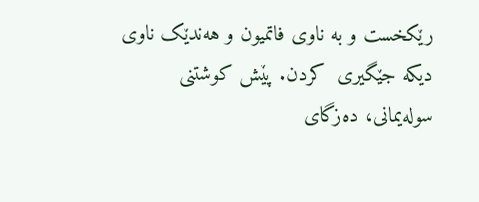رێکخست و به‌ ناوی فاتمیون و هه‌ندێک ناوی دیکه‌ جێگیری  کردن. پێش کوشتنی سوله‌یمانی، ده‌زگای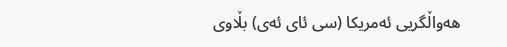هه‌واڵگریی ئه‌مریکا (سی ئای ئه‌ی) بڵاوی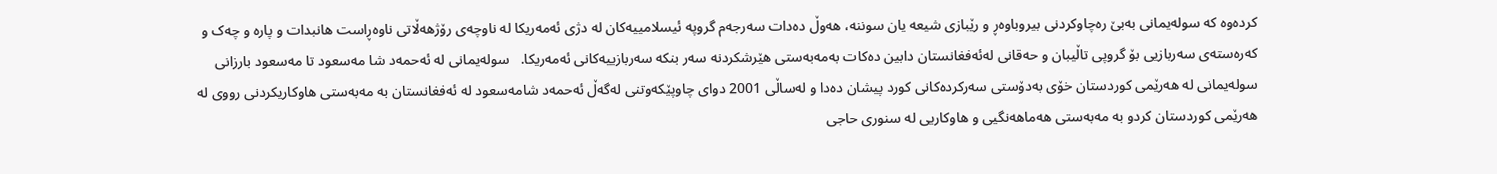کرده‌وه‌ که‌ سوله‌یمانی به‌بێ ره‌چاوکردنی بیروباوه‌ڕ و رێبازی شیعه‌ یان سوننه‌، هه‌وڵ ده‌دات سه‌رجه‌م گروپه‌ ئیسلامییه‌کان له‌ دژی ئه‌مه‌ریکا له‌ ناوچه‌ی رۆژهه‌ڵاتی ناوه‌ڕاست هانبدات و پاره‌ و چه‌ک و که‌ره‌سته‌ی سه‌ربازیی بۆ گروپی تاڵیبان و حه‌قانی له‌ئه‌فغانستان دابین ده‌کات به‌مه‌به‌ستی هێرشکردنه‌ سه‌ر بنکه‌ سه‌ربازییه‌کانی ئه‌مه‌ریکا.   سوله‌یمانی له‌ ئه‌حمه‌د شا مه‌سعود تا مه‌سعود بارزانی سوله‌یمانی له‌ هه‌رێمی کوردستان خۆی به‌دۆستی سه‌رکرده‌کانی کورد پیشان ده‌دا و له‌ساڵی 2001 دوای چاوپێکه‌وتنی له‌گه‌ڵ ئه‌حمه‌د شامه‌سعود له‌ ئه‌فغانستان به‌ مه‌به‌ستی هاوکاریکردنی رووی له‌ هه‌رێمی کوردستان کردو به‌ مه‌به‌ستی هه‌ماهه‌نگیی و هاوکاریی له‌ سنوری حاجی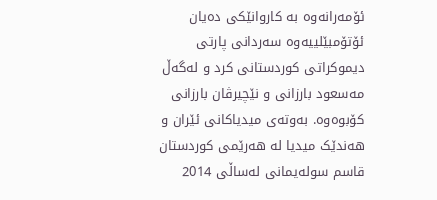ئۆمه‌رانه‌وه‌ به‌ کاروانێکی ده‌یان ئۆتۆمبێلییه‌وه‌ سه‌ردانی پارتی دیموکراتی کوردستانی کرد و له‌گه‌ڵ مه‌سعود بارزانی و نێچیرڤان بارزانی کۆبوه‌وه‌. به‌وته‌ی میدیاکانی ئێران و هه‌ندێک میدیا له‌ هه‌رێمی کوردستان قاسم سوله‌یمانی له‌ساڵی 2014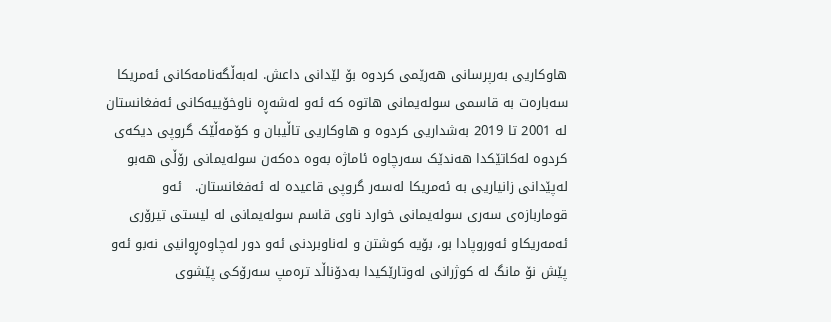هاوکاریی به‌رپرسانی هه‌رێمی کردوه‌ بۆ لێدانی داعش. له‌به‌ڵگه‌نامه‌کانی ئه‌مریکا سه‌باره‌ت به‌ قاسمی سوله‌یمانی هاتوه‌ که‌ ئه‌و له‌شه‌ڕه‌ ناوخۆییه‌کانی ئه‌فغانستان له‌ 2001 تا 2019 به‌شداریی کردوه‌ و هاوکاریی تاڵیبان و کۆمه‌ڵێک گروپی دیکه‌ی کردوه‌ له‌کاتێکدا هه‌ندێک سه‌رچاوه‌ ئاماژه‌ به‌وه‌ ده‌که‌ن سوله‌یمانی رۆڵی هه‌بو له‌پێدانی زانیاریی به‌ ئه‌مریکا له‌سه‌ر گروپی قاعیده‌ له‌ ئه‌فغانستان.   ئه‌و قوماربازه‌ی سه‌ری سوله‌یمانی خوارد ناوی قاسم سوله‌یمانی له‌ لیستی تیرۆری ئه‌مه‌ریکاو ئه‌وروپادا بو، بۆیه‌ کوشتن و له‌ناوبردنی ئه‌و دور له‌چاوه‌ڕوانیی نه‌بو ئه‌و پێش نۆ مانگ له‌ کوژرانی له‌وتارێکیدا به‌دۆناڵد تره‌مپ سه‌رۆکی پێشوی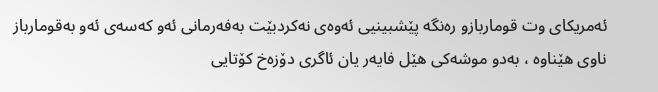ئه‌مریکای وت قوماربازو ره‌نگه‌ پێشبینیی ئه‌وه‌ی نه‌کردبێت به‌فه‌رمانی ئه‌و که‌سه‌ی ئه‌و به‌قومارباز ناوی هێناوه‌ ، به‌دو موشه‌کی هێل فایه‌ر یان ئاگری دۆزه‌خ کۆتایی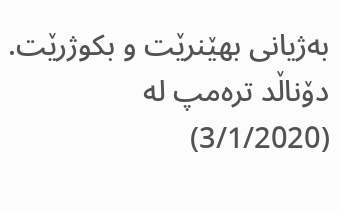به‌ژیانی بهێنرێت و بکوژرێت.   دۆناڵد تره‌مپ له‌ (3/1/2020)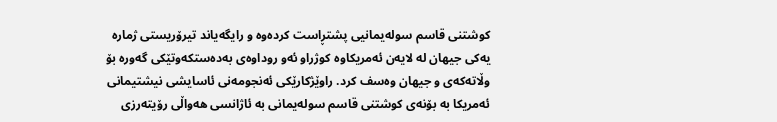کوشتنی قاسم سوله‌یمانیی پشتڕاست کرده‌وه‌ و رایگه‌یاند تیرۆریستی ژماره‌ یه‌کی جیهان له‌ لایه‌ن ئه‌مریکاوه‌ کوژراو ئه‌و روداوه‌ی به‌ده‌ستکه‌وتێکی گه‌وره‌ بۆ وڵاته‌که‌ی و جیهان وه‌سف کرد. راوێژکارێکی ئه‌نجومه‌نی ئاسایشی نیشتیمانی ئه‌مریکا به‌ بۆنه‌ی کوشتنی قاسم سوله‌یمانی به‌ ئاژانسی هه‌واڵی رۆیته‌رزی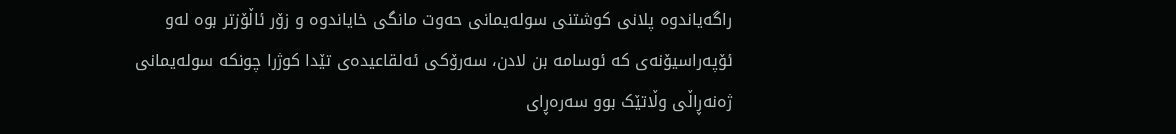راگه‌یاندوه‌ پلانی کوشتنی سوله‌یمانی حه‌وت مانگی خایاندوه‌ و زۆر ئاڵۆزتر بوه‌ له‌و ئۆپه‌راسیۆنه‌ی که‌ ئوسامه‌ بن لادن، سه‌رۆکی ئه‌لقاعیده‌ی تێدا کوژرا چونکه‌ سوله‌یمانی ژه‌نه‌ڕاڵی وڵاتێک بوو سه‌ره‌ڕای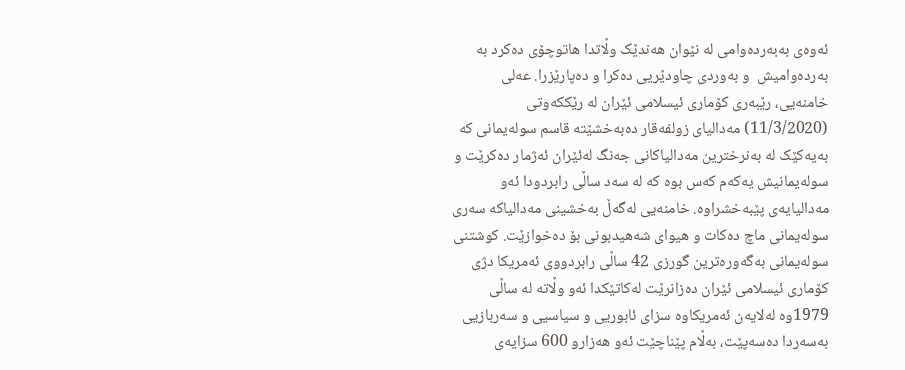ئه‌وه‌ی به‌به‌رده‌وامی له‌ نێوان هه‌ندێک وڵاتدا هاتوچۆی ده‌کرد به‌ به‌رده‌وامیش  و به‌وردی چاودێریی ده‌کرا و ده‌پارێزرا. عه‌لی خامنه‌یی، رێبه‌ری کۆماری ئیسلامی ئێران له‌ رێککه‌وتی (11/3/2020) مه‌دالیای زولفه‌قار ده‌به‌خشێته‌ قاسم سوله‌یمانی که‌ به‌یه‌کێک له‌ به‌نرخترین مه‌دالیاکانی جه‌نگ له‌ئێران ئه‌ژمار ده‌کرێت و سوله‌یمانیش یه‌که‌م که‌س بوه‌ که‌ له‌ سه‌د ساڵی رابردودا ئه‌و مه‌دالیایەی پێبه‌خشراوه‌. خامنه‌یی له‌گه‌ڵ به‌خشینی مه‌دالیاکه‌ سه‌ری سوله‌یمانی ماچ ده‌کات و هیوای شه‌هیدبونی بۆ ده‌خوازێت. کوشتنی سوله‌یمانی به‌گه‌وره‌ترین گورزی 42 ساڵی رابردووی ئه‌مریکا دژی کۆماری ئیسلامی ئێران ده‌زانرێت له‌کاتێکدا ئه‌و وڵاته‌ له‌ ساڵی 1979وه‌ له‌لایه‌ن ئه‌مریکاوه‌ سزای ئابوریی و سیاسیی و سه‌ربازیی به‌سه‌ردا ده‌سه‌پێت، به‌ڵام پێناچێت ئه‌و هه‌زارو 600 سزایه‌ی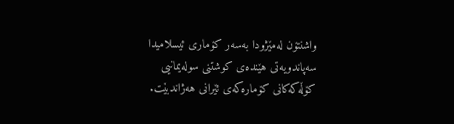واشنتۆن له‌مێژودا به‌سه‌ر کۆماری ئیسلامیدا سه‌پاندویه‌تی هێنده‌ی کوشتنی سوله‌یمانیی کۆڵه‌که‌کانی کۆماره‌که‌ی ئێرانی هه‌ژاندبێت.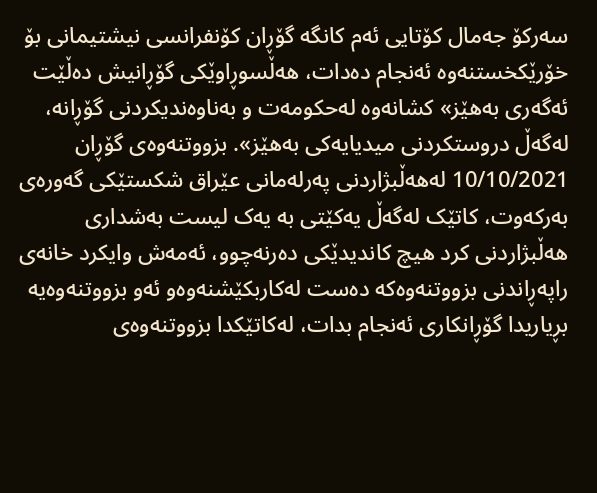سه‌رکۆ جه‌مال کۆتایى ئه‌م کانگه‌ گۆڕان کۆنفرانسی نیشتیمانی بۆ خۆرێکخستنه‌وه‌ ئه‌نجام ده‌دات، هه‌ڵسوڕاوێکی گۆڕانیش ده‌ڵێت ئه‌گه‌ری به‌هێز» کشانه‌وه‌ له‌حکومه‌ت و به‌ناوه‌ندیکردنی گۆڕانه‌، له‌گه‌ڵ دروستکردنی میدیایه‌کی به‌هێز». بزووتنه‌وه‌ی گۆڕان 10/10/2021 له‌هه‌ڵبژاردنی په‌رله‌مانی عێراق شکستێکی گه‌وره‌ی به‌رکه‌وت، کاتێک له‌گه‌ڵ یه‌کێتی به‌ یه‌ک لیست به‌شداری هه‌ڵبژاردنی کرد هیچ کاندیدێکی ده‌رنه‌چوو، ئه‌مه‌ش وایکرد خانه‌ی راپه‌ڕاندنی بزووتنه‌وه‌که‌ ده‌ست له‌کاربکێشنه‌وه‌و ئه‌و بزووتنه‌وه‌یه‌ بڕیاریدا گۆڕانکاری ئه‌نجام بدات، له‌کاتێکدا بزووتنه‌وه‌ی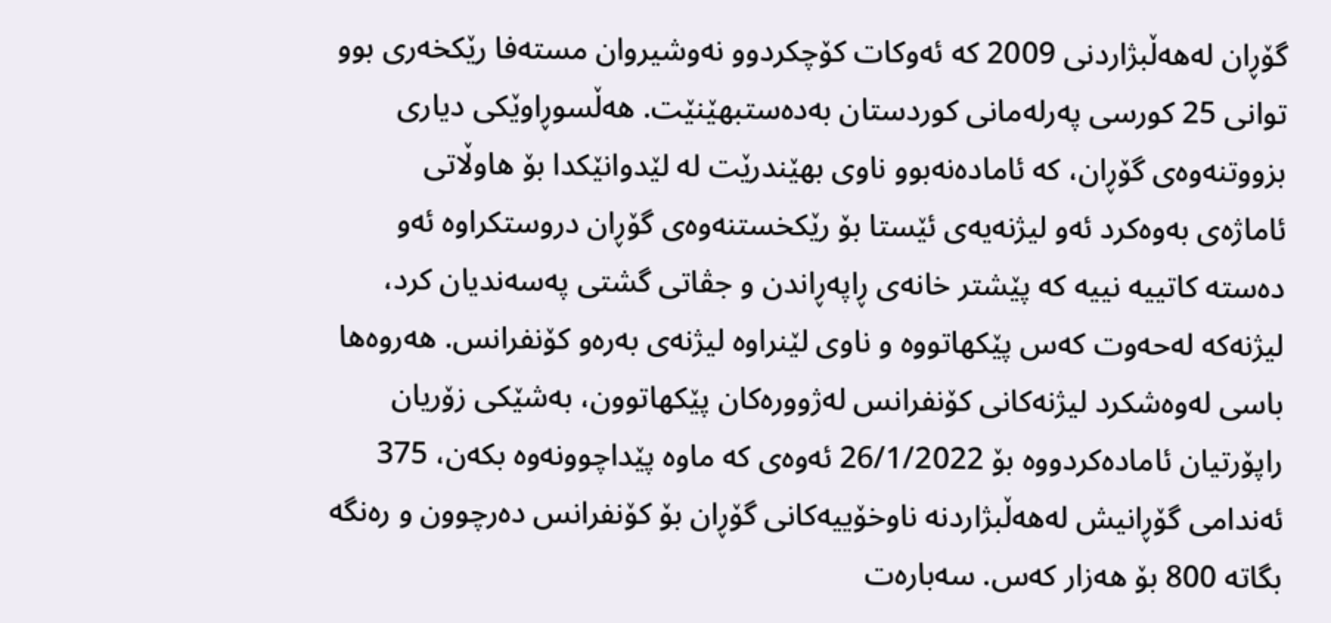گۆڕان له‌هه‌ڵبژاردنی 2009 که‌ ئه‌وکات کۆچکردوو نه‌وشیروان مسته‌فا رێکخه‌ری بوو توانی 25 کورسی په‌رله‌مانی کوردستان به‌ده‌ستبهێنێت. هه‌ڵسوڕاوێکی دیاری بزووتنه‌وه‌ی گۆڕان، که‌ ئاماده‌نه‌بوو ناوی بهێندرێت له‌ لێدوانێکدا بۆ هاوڵاتی ئاماژه‌ى به‌وه‌کرد ئه‌و لیژنه‌یه‌ی ئێستا بۆ رێکخستنه‌وه‌ی گۆڕان دروستکراوه‌ ئه‌و ده‌سته‌ کاتییه‌ نییه‌ که‌ پێشتر خانه‌ی ڕاپه‌ڕاندن و جڤاتی گشتی په‌سه‌ندیان کرد، لیژنه‌که‌ له‌حه‌وت که‌س پێکهاتووه‌ و ناوی لێنراوه‌ لیژنه‌ی به‌ره‌و کۆنفرانس. هه‌روه‌ها باسى له‌وه‌شکرد لیژنه‌کانی کۆنفرانس له‌ژووره‌کان پێکهاتوون، به‌شێکی زۆریان راپۆرتیان ئاماده‌کردووه‌ بۆ 26/1/2022 ئه‌وه‌ی که‌ ماوه‌ پێداچوونه‌وه‌ بکه‌ن، 375 ئه‌ندامی گۆڕانیش له‌هه‌ڵبژاردنه‌ ناوخۆییه‌کانی گۆڕان بۆ کۆنفرانس ده‌رچوون و رەنگه‌ بگاته‌ 800 بۆ هه‌زار که‌س. سه‌باره‌ت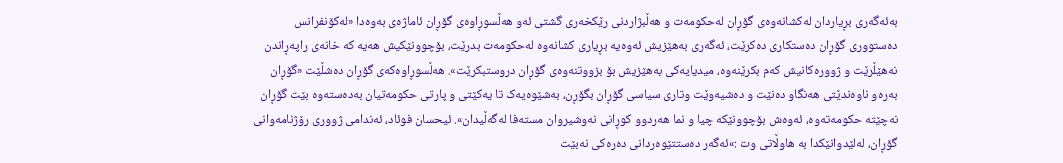به‌ئه‌گه‌ری بڕیاردان له‌کشانه‌وه‌ی گۆڕان له‌حکومه‌ت و هه‌ڵبژاردنی رێکخه‌ری گشتی ئه‌و هه‌ڵسوڕاوه‌ی گۆڕان ئاماژه‌ی به‌وه‌دا «له‌کۆنفرانس ده‌ستووری گۆڕان ده‌ستکاری ده‌کرێت، ئه‌گه‌ری به‌هێزیش ئه‌وه‌یه‌ بڕیاری کشانه‌وه‌ له‌حکومه‌ت بدرێت، بۆچوونێکیش هه‌یه‌ که‌ خانه‌ی راپه‌ڕاندن نه‌هێڵرێت و ژووره‌کانیش که‌م بکرێنه‌وه‌، میدیایه‌کی به‌هێزیش بۆ بزووتنه‌وه‌ی گۆڕان دروستبکرێت». هه‌ڵسوڕاوه‌که‌ی گۆڕان ده‌شڵێت «گۆڕان به‌ره‌و ناوه‌ندێتی هه‌نگاو ده‌نێت و ده‌شیه‌وێت وتاری سیاسی گۆڕان بگۆڕن، به‌شێوه‌یه‌ک تا یه‌کێتی و پارتی حکومه‌تیان به‌ده‌سته‌وه‌ بێت گۆڕان نه‌چێته‌ حکومه‌ته‌وه‌، ئه‌وه‌ش بۆچوونێکه‌ چیا و نما هه‌ردوو کوڕانی نه‌وشیروان مسته‌فا له‌گه‌ڵیدان». ئیحسان فوئاد، ئه‌ندامی ژووری رۆژنامه‌وانی گۆڕان، له‌لێدوانێکدا به‌ هاوڵاتی وت :»ئه‌گه‌ر ده‌ستتێوه‌ردانی ده‌ره‌کی نه‌بێت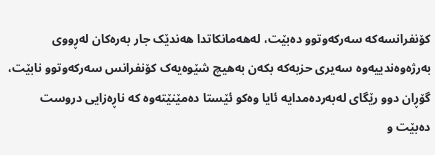کۆنفرانسه‌که‌ سه‌رکه‌وتوو ده‌بێت، له‌هه‌مانکاتدا هه‌ندێک جار به‌ره‌کان له‌ڕووی به‌رژه‌وه‌ندییه‌وه‌ سه‌یری حزبه‌که‌ بکه‌ن به‌هیچ شێوه‌یه‌ک کۆنفرانس سه‌رکه‌وتوو نابێت، گۆڕان دوو رێگای له‌به‌رده‌مدایه‌ ئایا وه‌کو ئێستا ده‌مێنێته‌وه‌ که‌ ناڕه‌زایی دروست ده‌بێت و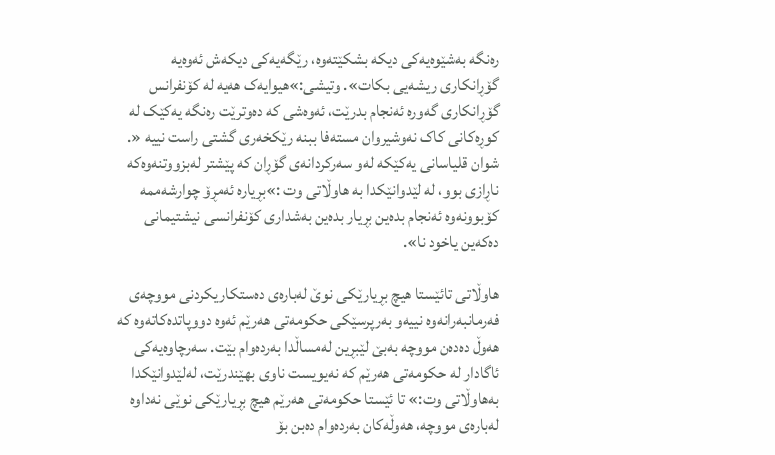ره‌نگه‌ به‌شێوه‌یه‌کی دیکه‌ بشکێته‌وه‌، رێگه‌یه‌کی دیکه‌ش ئه‌وه‌یه‌ گۆڕانکاری ریشه‌یی بکات». وتیشی:»هیوایه‌ک هه‌یه‌ له‌ کۆنفرانس گۆڕانکاری گه‌وره‌ ئه‌نجام بدرێت، ئه‌وه‌شی که‌ ده‌وترێت ره‌نگه‌ یه‌کێک له‌ کوڕه‌کانی کاک نه‌وشیروان مسته‌فا ببنه‌ رێکخه‌ری گشتی راست نییه‌ «. شوان قلیاسانی یه‌کێکه‌ له‌و سه‌رکردانه‌ی گۆڕان که‌ پێشتر له‌بزووتنه‌وه‌که‌ ناڕازی بوو، له‌ لێدوانێکدا به‌ هاوڵاتی وت :»بڕیاره‌ ئه‌مڕۆ چوارشه‌ممه‌ کۆبوونه‌وه‌ ئه‌نجام بده‌ین بڕیار بده‌ین به‌شداری کۆنفرانسی نیشتیمانی ده‌که‌ین یاخود نا».

هاوڵاتی تائێستا هیچ بڕیارێکی نوێ له‌باره‌ی ده‌ستکاریکردنی مووچه‌ی فه‌رمانبه‌رانه‌وه‌ نییه‌و به‌رپرسێکى حکومه‌تى هه‌رێم ئه‌وه‌ دووپاتده‌کاته‌وه‌ که‌ هه‌وڵ ده‌ده‌ن مووچه‌ به‌بێ لێبڕین له‌مساڵدا به‌رده‌وام بێت. سه‌رچاوه‌یه‌کى ئاگادار له‌ حکومه‌تى هه‌رێم که‌ نه‌یویست ناوى بهێندرێت، له‌لێدوانێکدا به‌هاوڵاتی وت:» تا ئێستا حکومه‌‌تی هه‌‌رێم ھیچ بڕیارێکی نوێی ‌نه‌‌داوه‌‌ له‌‌باره‌‌ی مووچه‌‌، ھه‌‌وڵه‌‌کان به‌‌رده‌‌وام ده‌‌بن بۆ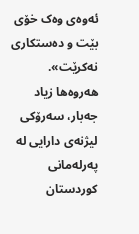ئه‌‌وه‌‌ی وه‌‌ک خۆی بێت و ده‌‌ستکاری نه‌‌کرێت». هه‌روه‌ها زیاد جه‌بار، سه‌رۆکی لیژنه‌ی دارایی له‌ په‌رله‌مانی کوردستان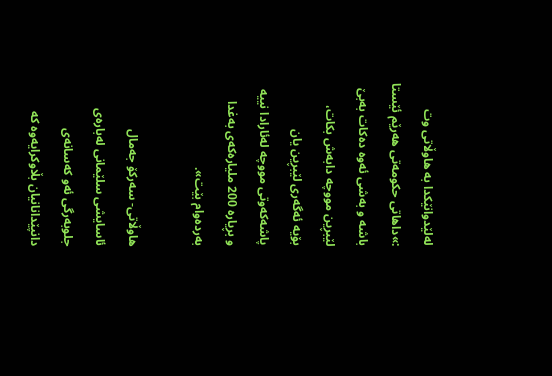له‌لێدوانێکدا به‌ هاوڵاتی وت :»داهاتی حکومه‌تی هه‌رێم ئێستا باشه‌ و به‌شی ئه‌وه‌ ده‌کات به‌بێ لێبڕین مووچه‌ دابه‌ش بکات، بۆیه‌ ئه‌گه‌ری لێبڕین یان پاشه‌که‌وتی مووچه‌ له‌ئارادا نییه‌ و بڕیاره‌ 200 ملیاره‌که‌ی به‌غدا به‌رده‌وام بێت».

هاوڵاتی- سەركۆ جەمال ئاسایشی سلێمانی لەبارەی جلوبەرگی ئەو كەسانەی دانپێدانانیان بڵاوكرایەوە كە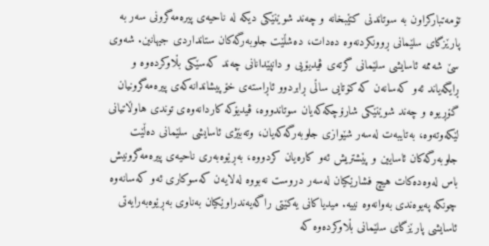تۆمەتباركراون بە سوتاندنی كتێبخانە و چەند شوێنێكی دیكە لە ناحیەی پیرەمەگرونی سەر بە پارێزگای سلێمانی ڕوونكردنەوە دەدات، دەشڵێت جلوبەرگەكان ستانداردی جیهانین. شەوی سێ شەممە ئاسایشی سلێمانی گرتەی ڤیدیۆیی و دانپێدانانی چەند كەسێكی بڵاوكردەوە و ڕایگەیاند ئەو كەسانەن كە كۆتایی ساڵی ڕابردوو ئاڕاستەی خۆپیشاندانەكەی پیرەمەگرونیان گۆڕیوە و چەند شوێنێكی شارۆچكەكەیان سوتاندووە، ڤیدیۆكە كاردانەوەی توندی هاوڵاتیانی لێكەوتەوە، بەتایبەت لەسەر شێوازی جلوبەرگەكەیان، وتەبێژی ئاسایشی سلێمانی دەڵێت جلوبەرگەكان ئاسایین و پێشتریش ئەو كارەیان كردووە، بەڕێوەبەری ناحیەی پیرەمەگرونیش باس لەوەدەكات هیچ فشارێكیان لەسەر دروست نەبووە لەلایەن كەسوكاری ئەو كەسانەوە چونكە پەیوەندی بەوانەوە نییە. میدیاكانی یەكێتی راگەیەندراوێكیان بەناوی بەڕێوەبەرایەتی ئاسایشی پارێزگای سلێمانی بڵاوكردەوە كە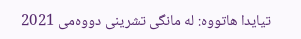تیایدا هاتووە: لە مانگی تشرینی دووەمی 2021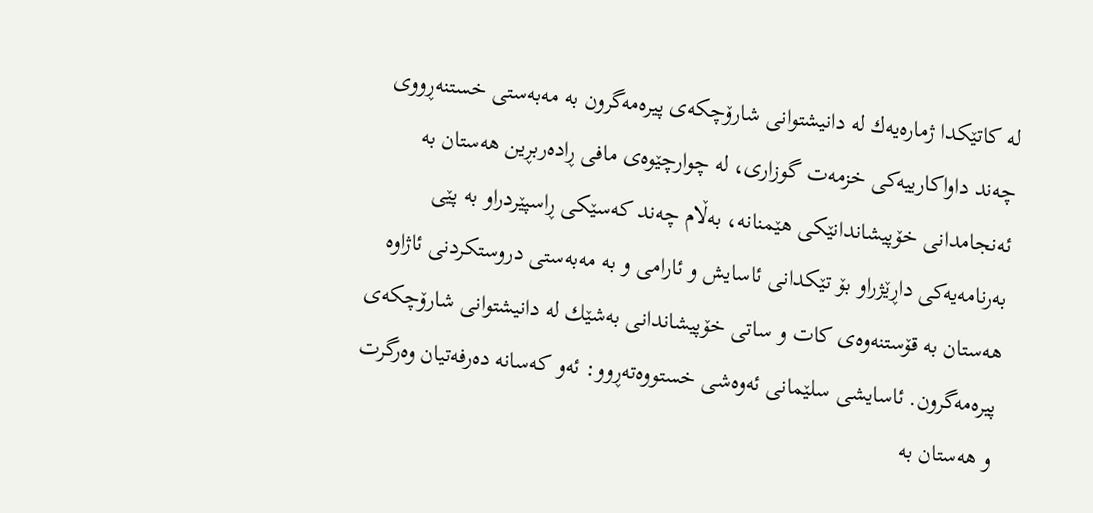لە كاتێكدا ژمارەیەك لە دانیشتوانی شارۆچكەی پیرەمەگرون بە مەبەستی خستنەڕووی چەند داواكارییەكی خزمەت گوزاری، لە چوارچێوەی مافی ڕادەربڕین هەستان بە ئەنجامدانی خۆپیشاندانێكی هێمنانە، بەڵام چەند كەسێكی ڕاسپێردراو بە پێی بەرنامەیەكی داڕێژراو بۆ تێكدانی ئاسایش و ئارامی و بە مەبەستی دروستكردنی ئاژاوە هەستان بە قۆستنەوەی كات و ساتی خۆپیشاندانی بەشێك لە دانیشتوانی شارۆچكەی پیرەمەگرون. ئاسایشی سلێمانی ئەوەشی خستووەتەڕوو: ئەو كەسانە دەرفەتیان وەرگرت و هەستان بە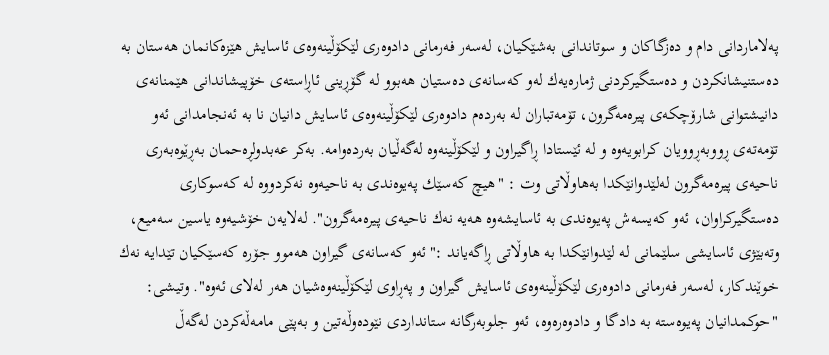پەلاماردانی دام و دەزگاكان و سوتاندانی بەشێكیان، لەسەر فەرمانی دادوەری لێكۆڵینەوەی ئاسایش هێزەكانمان هەستان بە دەستنیشانكردن و دەستگیركردنی ژمارەیەك لەو كەسانەی دەستیان هەبوو لە گۆڕینی ئاڕاستەی خۆپیشاندانی هێمنانەی دانیشتوانی شارۆچكەی پیرەمەگرون، تۆمەتباران لە بەردەم دادوەری لێكۆڵینەوەی ئاسایش دانیان نا بە ئەنجامدانی ئەو تۆمەتەی ڕووبەڕوویان كرابویەوە و لە ئێستادا ڕاگیراون و لێكۆڵینەوە لەگەڵیان بەردەوامە. بەكر عەبدولڕەحمان بەڕێوەبەری ناحیەی پیرەمەگرون لەلێدوانێكدا بەهاوڵاتی وت : "هیچ كەسێك پەیوەندی بە ناحیەوە نەكردووە لە كەسوكاری دەستگیركراوان، ئەو كەیسەش پەیوەندی بە ئاسایشەوە هەیە نەك ناحیەی پیرەمەگرون". لەلایەن خۆشیەوە یاسین سەمیع، وتەبێژی ئاسایشی سلێمانی لە لێدوانێكدا بە هاوڵاتی ڕاگەیاند :"ئەو كەسانەی گیراون هەموو جۆرە كەسێكیان تێدایە نەك خوێندكار، لەسەر فەرمانی دادوەری لێكۆڵینەوەی ئاسایش گیراون و پەڕاوی لێكۆڵینەوەشیان هەر لەلای ئەوە". وتیشی: "حوكمدانیان پەیوەستە بە دادگا و دادوەرەوە، ئەو جلوبەرگانە ستانداردی نێودەوڵەتین و بەپێی مامەڵەكردن لەگەڵ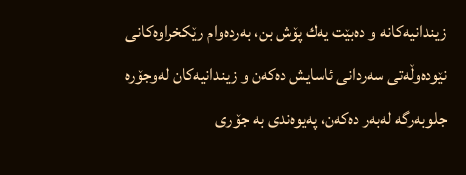زیندانیەكانە و دەبێت یەك پۆش بن، بەردەوام رێكخراوەكانی نێودەوڵەتی سەردانی ئاسایش دەكەن و زیندانیەكان لەوجۆرە جلوبەرگە لەبەر دەكەن، پەیوەندی بە جۆری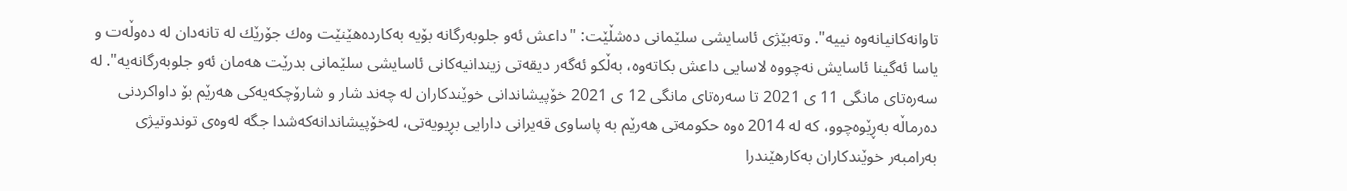تاوانەكانیانەوە نییە". وتەبێژی ئاسایشی سلێمانی دەشڵێت: "داعش ئەو جلوبەرگانە بۆیە بەكاردەهێنێت وەك جۆرێك لە تانەدان لە دەوڵەت و یاسا ئەگینا ئاسایش نەچووە لاسایی داعش بكاتەوە، بەڵكو ئەگەر دیقەتی زیندانیەكانی ئاسایشی سلێمانی بدرێت هەمان ئەو جلوبەرگانەیە". لە سەرەتای مانگی 11 ی 2021 تا سەرەتای مانگی 12 ی 2021 خۆپیشاندانی خوێندكاران لە چەند شار و شارۆچكەیەكی هەرێم بۆ داواكردنی دەرماڵە بەڕێوەچوو، كە لە 2014 ەوە حكومەتی هەرێم بە پاساوی قەیرانی دارایی بڕیویەتی، لەخۆپیشاندانەكەشدا جگە لەوەی توندوتیژی بەرامبەر خوێندكاران بەكارهێندرا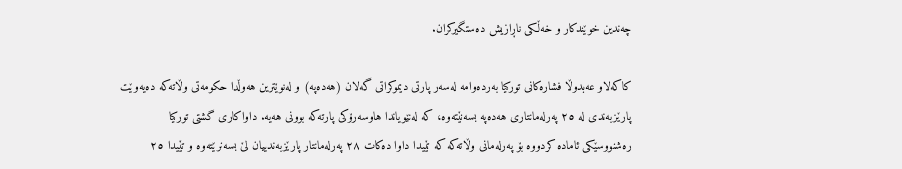چەندین خوێندكار و خەڵكی ناڕازیش دەستگیركران.

کاکەلاو عەبدوڵا فشارەکانی تورکیا بەردەوامە لەسەر پارتی دیموکراتی گەلان (هەدەپە) و لەنوێترین هەوڵدا حکومەتی وڵاتەکە دەیەوێت پارێزبەندی لە ٢٥ پەرلەمانتاری هەدەپە بسەنێتەوە، کە لەنێویاندا هاوسەرۆکی پارتەکە بوونی هەیە. داواکاری گشتی تورکیا رەشنووسێکی ئامادە کردووە بۆ پەرلەمانی وڵاتەکە کە تێیدا داوا دەکات ٢٨ پەرلەمانتار پارێزبەندییان لێ بسەنرێتەوە و تێیدا ٢٥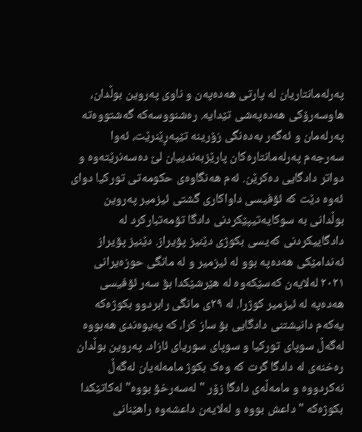پەرلەمانتاریان لە پارتی هەدەپەن و ناوی پەروین بوڵدان، هاوسەرۆکی هەدەپەشی تێدایە. رەشنووسەکە گەشتووەتە پەرلەمان و ئەگەر بەدەنگی زۆرینە تێپەڕێنرێت، ئەوا سەرجەم پەرلەمانتارەکان پارێزبەندییان لێ دەسەنرێتەوە و دواتر دادگایی دەکرێن. ئەم هەنگاوەی حکومەتی تورکیا دوای ئەوە دێت کە ئۆفیسی داواکاری گشتی ئیزمیر پەروین بوڵدانی بە سوکایەتیپێکردنی دادگا تۆمەتبارکرد لە دادگاییکردنی کەیسی بکوژی دێنیز پۆیراز. دێنیز پۆیراز ئەندامێکی هەدەپە بوو لە ئیزمیر و لە مانگی حوزەیرانی ٢٠٢١ لەلایەن کەسێکەوە لە هێرشێکدا بۆ سەر ئۆفیسی هەدەپە لە ئیزمیر کوژرا. لە ٢٩ی مانگی رابردوو بکوژەکە یەکەم دانیشتنی دادگایی بۆ ساز کرا، کە پەیوەندی هەبووە لەگەڵ سوپای تورکیا و سوپای سوریای ئازاد. پەروین بوڵدان رەخنەی لە دادگا گرت کە وەک بکوژ مامەلەیان لەگەڵ نەکردووە و مامەڵەی دادگا زۆر "لەسەرخۆ بووە" لەکاتێکدا بکوژەکە "داعش بووە و لەلایەن داعشەوە راهێنانی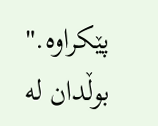پێکراوە." بوڵدان لە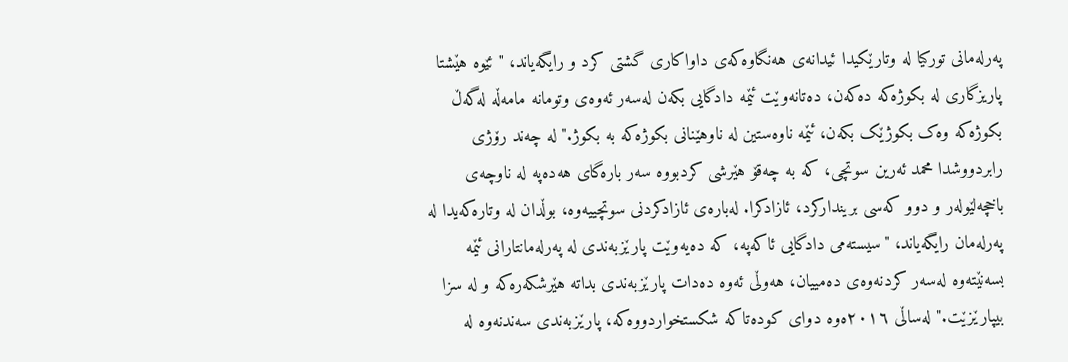پەرلەمانی تورکیا لە وتارێکیدا ئیدانەی هەنگاوەکەی داواکاری گشتی کرد و رایگەیاند، "ئێوە هێشتا پاریزگاری لە بکوژەکە دەکەن، دەتانەوێت ئێمە دادگایی بکەن لەسەر ئەوەی وتومانە مامەڵە لەگەڵ بکوژەکە وەک بکوژێک بکەن، ئێمە ناوەستین لە ناوهێنانی بکوژەکە بە بکوژ." لە چەند رۆژی رابردووشدا محمد ئەرین سوتچی، کە بە چەقۆ هێرشی کردبووە سەر بارەگای هەدەپە لە ناوچەی باخچەلێولەر و دوو کەسی بریندارکرد، ئازادکرا. لەبارەی ئازادکردنی سوتچییەوە، بوڵدان لە وتارەکەیدا لە پەرلەمان رایگەیاند، "سیستەمی دادگایی ئاکەپە، کە دەیەوێت پارێزبەندی لە پەرلەمانتارانی ئێمە بسەنێتەوە لەسەر کردنەوەی دەمییان، هەوڵی ئەوە دەدات پارێزبەندی بداتە هێرشکەرەکە و لە سزا بیپارێزێت." لەساڵی ٢٠١٦ەوە دوای کودەتاکە شکستخواردووەکە، پارێزبەندی سەندنەوە لە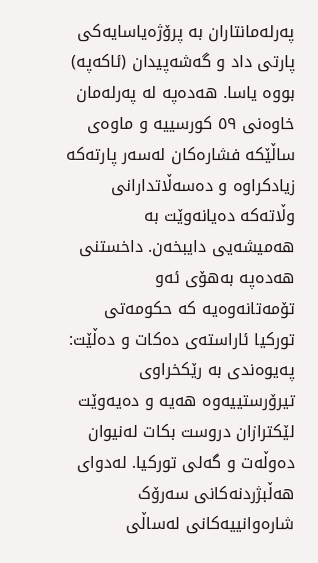پەرلەمانتاران بە پرۆژەیاسایەکی پارتی داد و گەشەپیدان (ئاکەپە) بووە یاسا. هەدەپە لە پەرلەمان خاوەنی ٥٩ کورسییە و ماوەی ساڵێکە فشارەکان لەسەر پارتەکە زیادکراوە و دەسەڵاتدارانی وڵاتەکە دەیانەوێت بە هەمیشەیی دایبخەن. داخستنی هەدەپە بەهۆی ئەو تۆمەتانەوەیە کە حکومەتی تورکیا ئاراستەی دەکات و دەڵێت: پەیوەندی بە رێکخراوی تیرۆرستییەوە هەیە و دەیەوێت لێکترازان دروست بکات لەنیوان دەوڵەت و گەلی تورکیا. لەدوای هەڵبژردنەکانی سەرۆک شارەوانییەکانی لەساڵی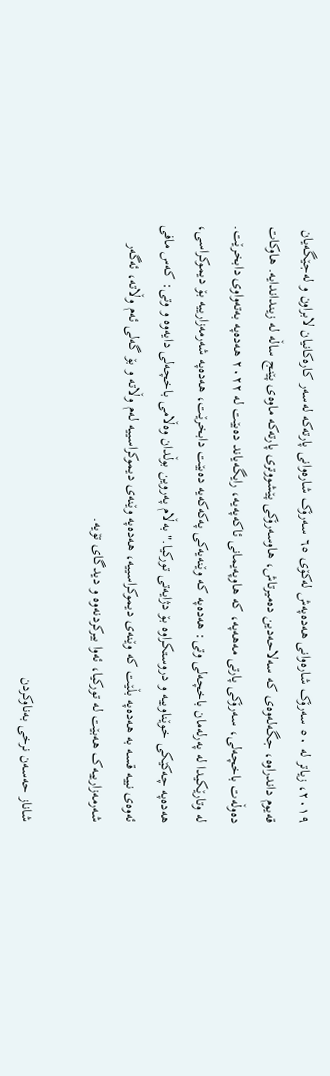٢٠١٩، زیاتر لە ٥٠ سەرۆک شارەوانی هەدەپەش لەکۆی ٦٥ سەرۆک شارەوانی پارتەکە لەسەر کارەکانیان لابراون و لەجێگەیان قەیوم داندراوە، جگەلەوەی کە سەلاحەدین دەمیرتاش، هاوسەرۆکی پێشووتری پارتەکە ماوەی پێنج ساڵە لە زینداندایە. هاوکات دەوڵەت باخچەلی، سەرۆکی پارتی مەهەپە، کە هاوپەیمانی ئاکەپەیە، رایگەیاند دەبێت لە ٢٠٢٢ هەدەپە بەتەواوی دابخرێت. لە وتارێکیدا لە پەرلەمان باخچەلی وتی: هەدەپە کە وێنەیەکی پەکەکەیە دەبێت دابخرێت، هەدەپە شەرمەزارییە بۆ دیموکراسی، هەدەپە چەکێکی خوێناوییە و دروستکراوە بۆ دژایەتی تورکیا." بەڵام پەروین بوڵدان وەڵامی باخچەلی دایەوە و وتی: کەس مافی ئەوەی نییە قسە بە هەدەپە بڵێت کە وێنەی دیموکراسییە، هەدەپە وێنەی دیموکراسییە لەم وڵاتە و بۆ گەلی ئەم وڵاتە، ئەگەر شەرمەزارییەک هەبێت لە تورکیا، ئەوا بیرکردنەوە و دیدگای تۆیە.

شاناز حه‌سه‌ن نرخى به‌ناوکردن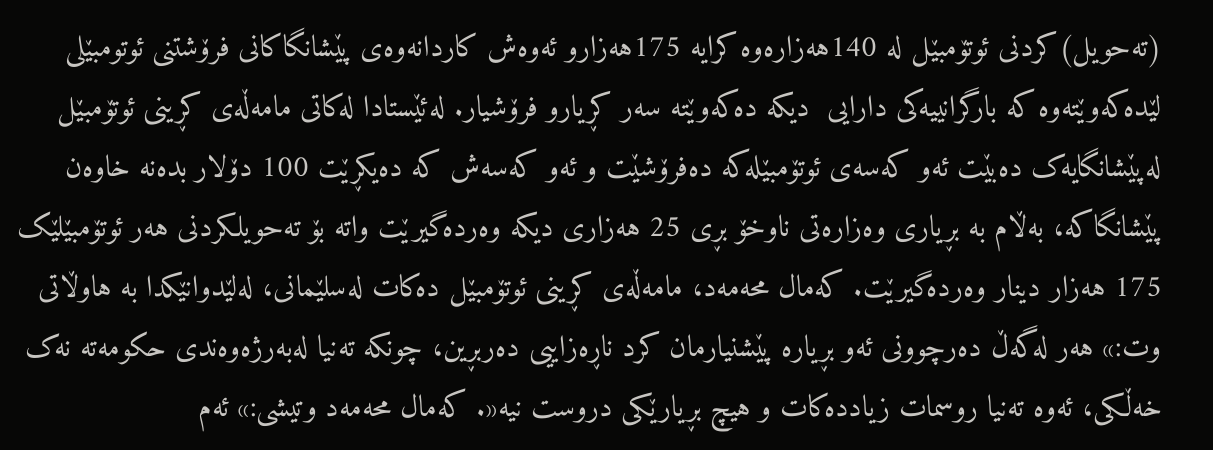(ته‌حویل)کردنى ئوتۆمبێل له‌ 140هه‌زاره‌وه‌ کرایه‌ 175هه‌زارو ئه‌وه‌ش کاردانه‌وه‌ى پێشانگاکانى فرۆشتنى ئوتومبێلى لێده‌که‌وێته‌وه‌ که‌ بارگرانییه‌کى دارایى  دیکه‌ ده‌که‌وێته‌ سه‌ر کڕیارو فرۆشیار. له‌ئێستادا له‌کاتى مامه‌ڵه‌ى کڕینى ئوتۆمبێل له‌پێشانگایه‌ک ده‌بێت ئه‌و که‌سه‌ى ئوتۆمبێله‌که‌ ده‌فرۆشێت و ئه‌و که‌سه‌ش که‌ ده‌یکڕێت 100 دۆلار بده‌نه‌ خاوه‌ن پێشانگاکه‌، به‌ڵام به‌ بڕیارى وه‌زاره‌تى ناوخۆ بڕى 25 هه‌زارى دیکه‌ وه‌رده‌گیرێت واته‌ بۆ ته‌حویلکردنى هه‌ر ئوتۆمبێلێک 175 هه‌زار دینار وه‌رده‌گیرێت. که‌مال محه‌مه‌د، مامه‌ڵه‌ى کڕینى ئوتۆمبێل ده‌کات له‌سلێمانى، له‌لێدوانێکدا به هاوڵاتی وت:» هه‌ر له‌گه‌ڵ ده‌رچوونى ئه‌و بڕیاره‌ پێشنیارمان کرد ناڕه‌زاییى ده‌ربڕین، چونکه‌ ته‌نیا له‌به‌رژه‌وه‌ندى حکومه‌ته‌ نه‌ک خه‌ڵکى، ئه‌وه‌ ته‌نیا روسمات زیادده‌کات و هیچ بڕیارێکى دروست نیه‌«. که‌مال محه‌مه‌د وتیشى:» ئه‌م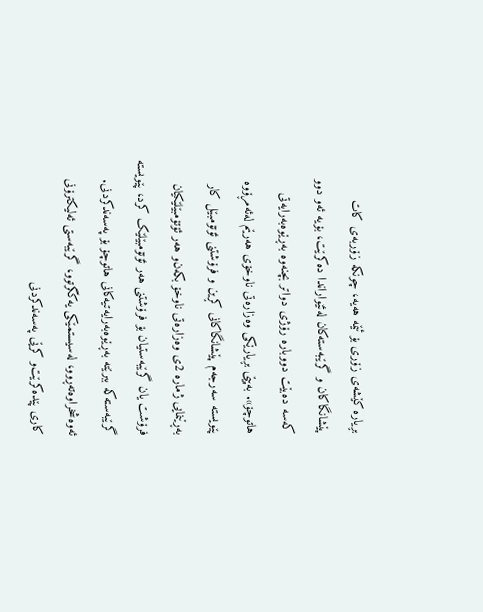بڕیاره‌ کێشه‌ى زۆرى بۆ ئێمه‌ هه‌یه‌، چونکه‌ زۆربه‌ى کات پێشانگاکان و گرێبه‌سته‌کان له‌ئێواراندا ده‌کرێت، بۆیه‌ ئه‌و دوو که‌سه‌ ده‌بێت دووباره‌ رۆژى دواتر بچنه‌وه‌ به‌ڕێوه‌به‌رایه‌تى هاتوچۆ». به‌پێی بڕیارێکی وه‌زاره‌تی ناوخۆی هه‌رێم له‌ئه‌مڕۆوه‌ پێویسته‌ سه‌رجه‌م پێشانگاکانی کڕین‌ و فرۆشتنی ئۆتۆمبێل کار به‌ڕێنمایی ژماره‌ 2ی وه‌زاره‌تی ناوخۆ بکه‌ن‌و هه‌ر ئۆتۆمبێلێکیان فرۆشت یان گرێبه‌ستیان بۆ فرۆشتنی هه‌ر ئۆتۆمبێلێک کرد، پێویسته‌ گرێبه‌سته‌که‌ ببرێته‌ به‌ڕێوه‌به‌رایه‌تیه‌کانی هاتوچۆ بۆ په‌سه‌ندکردنی. ئه‌وه‌شخراوه‌ته‌ڕوو، له‌سیستمێکی یه‌کگرتوو، گرێبه‌ستی ئه‌لیکترۆنی کاری پێده‌کرێت‌و کرێی په‌سه‌ندکردنی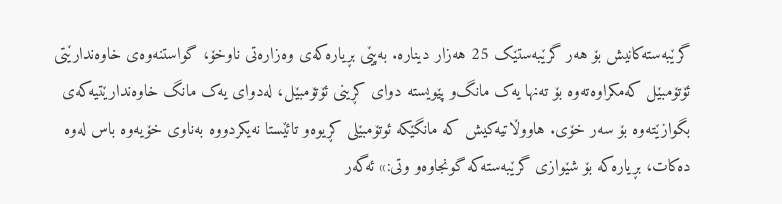گرێبه‌سته‌کانیش بۆ هه‌ر گرێبه‌ستێک 25 هه‌زار دیناره‌. به‌پێی بڕیاره‌که‌ی وه‌زاره‌تی ناوخۆ، گواستنه‌وه‌ی خاوه‌ندارێتی ئۆتۆمبێل که‌مکراوه‌ته‌وه‌ بۆ ته‌نها یه‌ک مانگ‌و پێویسته‌ دوای کڕینی ئۆتۆمبێل، له‌دوای یه‌ک مانگ خاوه‌ندارێتیه‌که‌ی بگوازێته‌وه‌ بۆ سه‌ر خۆی. هاووڵاتیه‌کیش که‌ مانگێکه‌ ئوتۆمبێلى کڕیوه‌و تائێستا نه‌یکردووه‌ به‌ناوى خۆیه‌وه‌ باس له‌وه‌ ده‌کات، بڕیاره‌که‌ بۆ شێوازى گرێبه‌سته‌که‌ گونجاوه‌و وتى:» ئه‌گه‌ر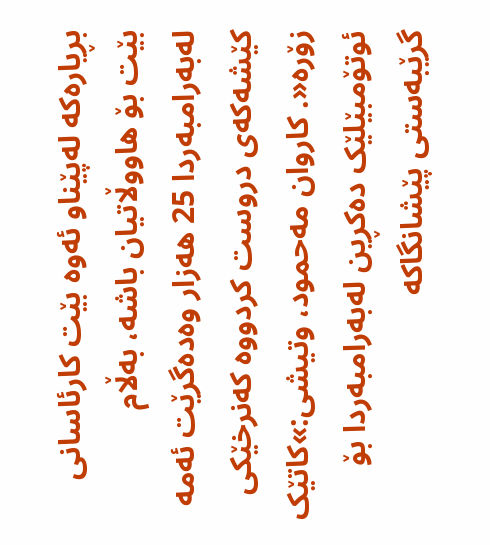بڕیاره‌که‌ له‌پێناو ئه‌وه‌ بێت کارئاسانی بێت بۆ هاووڵاتیان باشه‌، به‌ڵام له‌به‌رامبه‌ردا 25 هه‌زار وه‌ده‌گرێت ئه‌مه‌ کێشه‌که‌ى دروست کردووه‌ که‌نرخێکى زۆره‌«. کاروان مه‌حمود، وتیشى:»کاتێک ئوتۆمبێلێک ده‌کڕین له‌به‌رامبه‌ردا بۆ گرێبه‌ستى پێشانگاکه‌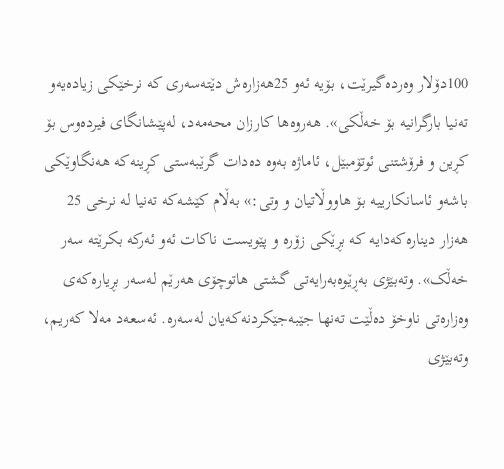100دۆلار وه‌رده‌گیرێت، بۆیه‌ ئه‌و 25هه‌زاره‌ش دێته‌سه‌رى که‌ نرخێکى زیاده‌یه‌و ته‌نیا بارگرانیه‌ بۆ خه‌ڵکى». هه‌روه‌ها کارزان محه‌مه‌د، لەپێشانگاى فیرده‌وس بۆ کڕین و فرۆشتنى ئوتۆمبێل، ئاماژه‌ به‌وه‌ ده‌دات گرێبه‌ستى کڕینه‌که‌ هه‌نگاوێکى باشه‌و ئاسانکارییه‌ بۆ هاووڵاتیان و وتى:» به‌ڵام کێشه‌که‌ ته‌نیا له‌ نرخى 25 هه‌زار دیناره‌که‌دایه‌ که‌ بڕێکى زۆره‌ و پێویست ناکات ئه‌و ئه‌رکه‌ بکرێته‌ سه‌ر خه‌ڵک». وته‌بێژى به‌ڕێوه‌به‌رایه‌تى گشتى هاتوچۆى هه‌رێم له‌سه‌ر بڕیاره‌که‌ى وه‌زاره‌تى ناوخۆ ده‌ڵێت ته‌نها جێبه‌جێکردنه‌که‌یان له‌سه‌ره‌. ئه‌سعه‌د مه‌لا که‌ریم، وته‌بێژى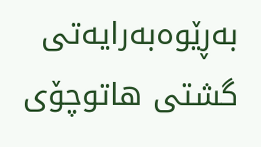به‌ڕێوه‌به‌رایه‌تى گشتى هاتوچۆى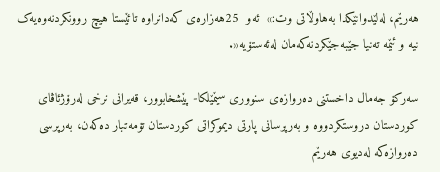هه‌رێم، له‌لێدوانێکدا به‌هاوڵاتى وت:»  ئه‌و  25هه‌زاره‌ى که‌دانراوه‌ تائێستا هیچ روونکردنه‌وه‌یه‌ک نیه‌ و ئێمه‌ ته‌نیا جێبه‌جێکردنه‌که‌مان له‌ئه‌ستۆیه‌«.

سه‌رکۆ جه‌مال داخستنی ده‌روازه‌ی سنووری سێمێلکا- پێشخابوور، قه‌یرانی نرخی له‌رۆژئاڤای کوردستان دروستکردووه‌ و به‌رپرسانى پارتى دیموکراتى کوردستان تۆمه‌تبار ده‌که‌ن، به‌رپرسی ده‌روازه‌که‌ له‌دیوی هه‌رێم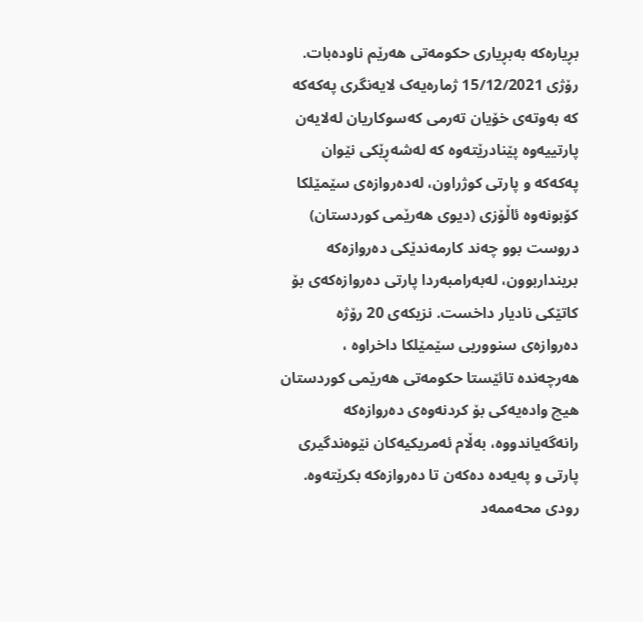بڕیاره‌که‌ به‌بڕیاری حکومه‌تی هه‌رێم ناوده‌بات. رۆژی 15/12/2021 ژماره‌یه‌ک لایه‌نگری په‌که‌که‌ که‌ به‌وته‌ی خۆیان ته‌رمی که‌سوکاریان له‌لایه‌ن پارتییه‌وه‌ پێنادرێته‌وه‌ که‌ له‌شه‌ڕێکی نێوان په‌که‌که‌ و پارتی کوژراون، له‌ده‌روازه‌ی سێمێلکا كۆبونەوە ئاڵۆزى (دیوی هه‌رێمی کوردستان) دروست بوو چه‌ند کارمه‌ندێکی ده‌روازه‌که‌ برینداربوون، له‌به‌رامبه‌ردا پارتی ده‌روازه‌که‌ی بۆ کاتێکی نادیار داخست. نزیکه‌ی 20 رۆژه‌ ده‌روازه‌ی سنووریی سێمێلکا داخراوه‌ ، هه‌رچه‌نده‌ تائێستا حکومه‌تی هه‌رێمی کوردستان هیچ واده‌یه‌کی بۆ کردنه‌وه‌ی ده‌روازه‌که‌ رانه‌گه‌یاندووه‌، به‌ڵام ئه‌مریکیه‌کان نێوه‌ندگیری پارتی و په‌یه‌ده‌ ده‌که‌ن تا ده‌روازه‌که‌ بکرێته‌وه‌. رودی محه‌ممه‌د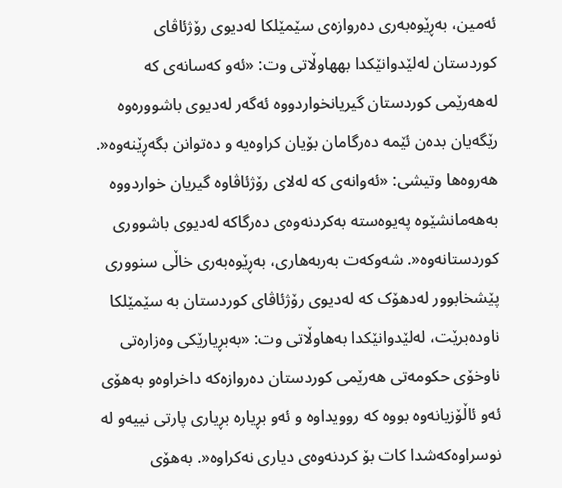ئه‌مین، به‌ڕێوه‌به‌ری ده‌روازه‌ی سێمێلکا له‌دیوی رۆژئاڤای کوردستان له‌لێدوانێکدا بههاوڵاتی وت: «ئه‌و که‌سانه‌ی که‌ له‌هه‌رێمی کوردستان گیریانخواردووه‌ ئه‌گه‌ر له‌دیوی باشووره‌وه‌ رێگه‌یان بده‌ن ئێمه‌ ده‌رگامان بۆیان کراوه‌یه‌ و ده‌توانن بگه‌ڕێنه‌وه‌«. هه‌روه‌ها وتیشی: «ئه‌وانه‌ی که‌ له‌لای رۆژئاڤاوه‌ گیریان خواردووه‌ به‌هه‌مانشێوه‌ په‌یوه‌سته‌ به‌کردنه‌وه‌ی ده‌رگاکه‌ له‌دیوی باشووری کوردستانه‌وه‌«. شه‌وکه‌ت به‌ربه‌هاری، به‌ڕێوه‌به‌ری خاڵی سنووری پێشخابوور له‌دهۆک که‌ له‌دیوی رۆژئاڤای کوردستان به‌ سێمێلکا ناوده‌برێت، له‌لێدوانێکدا به‌هاوڵاتی وت: «به‌بڕیارێکی وه‌زاره‌تی ناوخۆی حکومه‌تی هه‌رێمی کوردستان ده‌روازه‌که‌ داخراوه‌و به‌هۆی ئه‌و ئاڵۆزیانه‌وه‌ بووه‌ که‌ روویداوه‌ و ئه‌و بڕیاره‌ بڕیاری پارتی نییه‌و له‌ نوسراوه‌که‌شدا کات بۆ کردنه‌وه‌ی دیاری نه‌کراوه‌«. به‌هۆی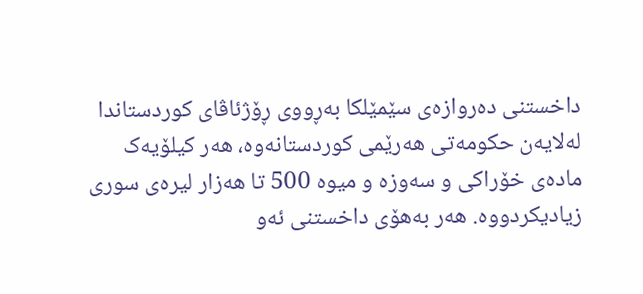داخستنی ده‌روازه‌ی سێمێلکا به‌ڕووی ڕۆژئاڤای کوردستاندا له‌لایه‌ن حکومه‌تی هه‌رێمی کوردستانه‌وه‌، هه‌ر کیلۆیه‌ک ماده‌ی خۆراکی و سه‌وزه‌ و میوه‌ 500 تا هه‌زار لیره‌ی سوری زیادیکردووه‌. هه‌ر به‌هۆی داخستنی ئه‌و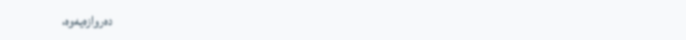ده‌روازه‌یه‌وه‌،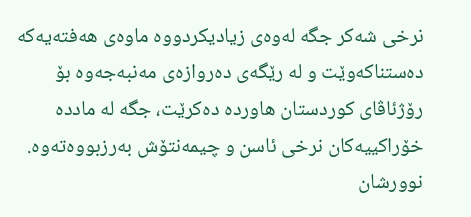نرخی شه‌کر جگه‌ له‌وه‌ی زیادیکردووه‌ ماوه‌ی ھه‌فته‌یه‌که‌ ده‌ستناکه‌وێت و له‌ رێگه‌ی ده‌روازه‌ی مه‌نبه‌جه‌وه‌ بۆ رۆژئاڤای کوردستان هاورده‌ ده‌کرێت، جگه‌ له‌ مادده‌ خۆراکییه‌کان نرخی ئاسن و چیمه‌نتۆش به‌رزبووه‌ته‌وه‌. نوورشان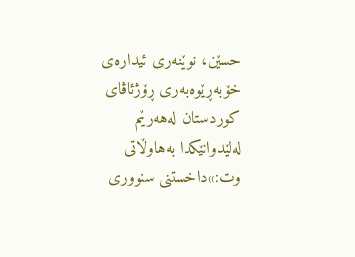حسێن، نوێنه‌ری ئیداره‌ی خۆبه‌ڕێوه‌به‌ری ڕۆژئاڤای کوردستان له‌هه‌رێم له‌لێدوانێکدا به‌هاوڵاتی وت:»داخستنی سنووری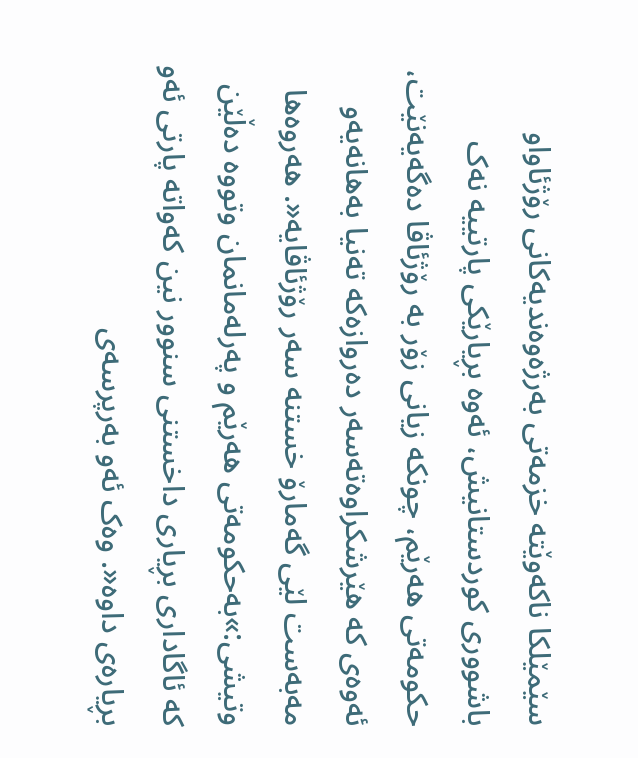سێمێلکا ناکه‌وێته‌ خزمه‌تی به‌رژه‌وه‌ندیه‌کانی رۆژئاواو باشووری کوردستانیش، ئه‌وه‌ بڕیارێکی پارتییه‌ نه‌ک حکومه‌تی هه‌رێم، چونکه‌ زیانی زۆر به‌ رۆژئاڤا ده‌گه‌یه‌نێت، ئه‌وه‌ی که‌ هێرشکراوه‌ته‌سه‌ر ده‌روازه‌که‌ ته‌نیا به‌هانه‌یه‌و مه‌به‌ست لێی گه‌مارۆ خستنه‌ سه‌ر رۆژئاڤایه‌«. هه‌روه‌ها وتیشی:»به‌حکومه‌تی هه‌رێم و په‌رله‌مانمان وتووه‌ ده‌ڵێن که‌ ئاگاداری بڕیاری داخستنی سنوور نین که‌واته‌ پارتی ئه‌و بڕیاره‌ی داوه‌«. وه‌ک ئه‌و به‌رپرسه‌ی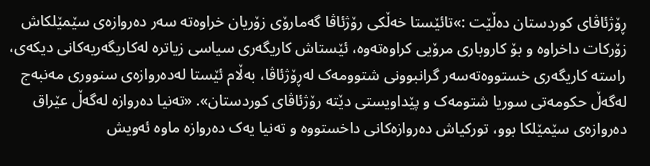ڕۆژئاڤای کوردستان ده‌ڵێت :»تائێستا خه‌ڵکی رۆژئاڤا گه‌مارۆی زۆریان خراوه‌ته‌ سه‌ر ده‌روازه‌ی سێمێلکاش زۆرکات داخراوه‌ و بۆ کاروباری مرۆیی کراوه‌ته‌وه‌، ئێستاش کاریگه‌ری سیاسی زیاتره‌ له‌کاریگه‌ریه‌کانی دیکه‌ی، راسته‌ کاریگه‌ری خستووه‌ته‌سه‌ر گرانبوونی شتوومه‌ک له‌ڕۆژئاڤا، به‌ڵام ئێستا له‌ده‌روازه‌ی سنووری مه‌نبه‌ج له‌گه‌ڵ حکومه‌تی سوریا شتومه‌ک و پێداویستی دێته‌ رۆژئاڤای کوردستان». «ته‌نیا ده‌روازه‌ له‌گه‌ڵ عێراق ده‌روازه‌ی سێمێلکا بوو، تورکیاش ده‌روازه‌کانی داخستووه‌ و ته‌نیا یه‌ک ده‌روازه‌ ماوه‌ ئه‌ویش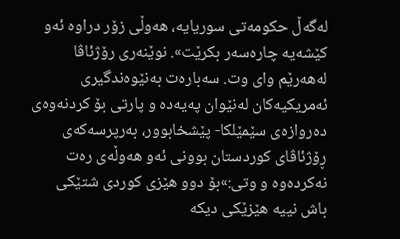له‌گه‌ڵ حکومه‌تی سوریایه‌، هه‌وڵی زۆر دراوه‌ ئه‌و کێشه‌یه‌ چاره‌سه‌ر بکرێت». نوێنه‌ری رۆژئاڤا له‌هه‌رێم وای وت. سه‌باره‌ت به‌نێوه‌ندگیری ئه‌مریکیه‌کان له‌نێوان په‌یه‌ده‌ و پارتی بۆ کردنه‌وه‌ی ده‌روازه‌ی سێمێلکا- پێشخابوور، به‌رپرسه‌که‌ی ڕۆژئاڤای کوردستان بوونی ئه‌و هه‌وڵه‌ی ره‌ت نه‌کرده‌وه‌ و وتی:»بۆ دوو هێزی کوردی شتێکی باش نییه‌ هێزێکی دیکه‌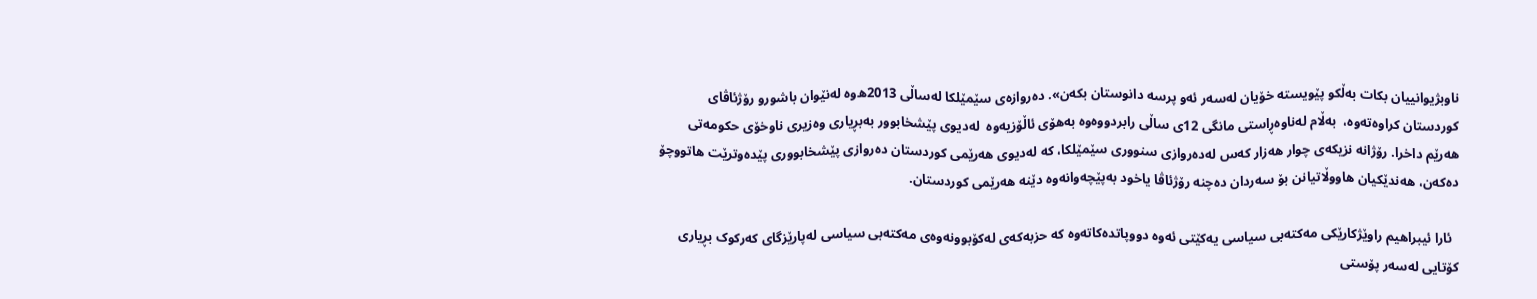ناوبژیوانییان بکات به‌ڵکو پێویسته‌ خۆیان له‌سه‌ر ئه‌و پرسه‌ دانوستان بکه‌ن». ده‌روازه‌ی سێمێلکا له‌ساڵی 2013ه‌وه‌ له‌نێوان باشورو رۆژئاڤای کوردستان کراوه‌ته‌وه‌،  به‌ڵام له‌ناوه‌ڕاستی مانگی 12ی ساڵی رابردووەوه‌ به‌هۆی ئاڵۆزیەوه‌  له‌دیوی پێشخابوور به‌بڕیاری وه‌زیری ناوخۆی حکومه‌تی هه‌رێم داخرا. رۆژانه‌ نزیکه‌ی چوار هه‌زار که‌س له‌ده‌روازی سنووری سێمێلکا، که‌ له‌دیوی هه‌رێمی کوردستان ده‌روازی پێشخابووری پێده‌وترێت هاتووچۆ ده‌که‌ن، هه‌ندێکیان هاووڵاتیانن بۆ سه‌ردان ده‌چنه‌ رۆژئاڤا یاخود به‌پێچه‌وانه‌وه‌ دێنه‌ هه‌رێمی کوردستان.

  ئارا ئیبراهیم راوێژکارێکى مه‌کته‌بى سیاسى یه‌کێتى ئه‌وه‌ دووپاتده‌کاته‌وه‌ که‌ حزبه‌که‌ى له‌کۆبوونه‌وه‌ى مه‌کته‌بى سیاسى له‌پارێزگاى که‌رکوک بڕیارى کۆتایی له‌سه‌ر پۆستى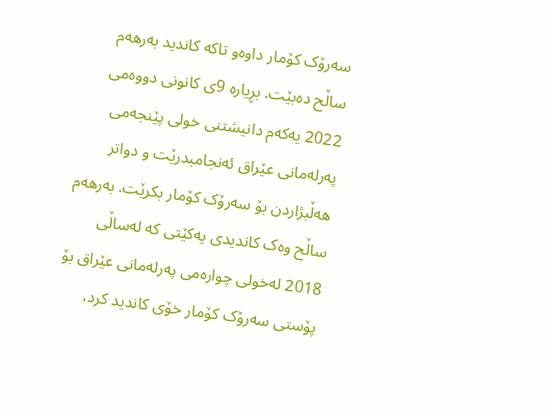سه‌رۆک کۆمار داوه‌و تاکه‌ کاندید به‌رهه‌م ساڵح ده‌بێت. بڕیاره‌ 9ى کانونى دووه‌مى 2022 یه‌که‌م دانیشتنى خولى پێنجه‌مى په‌رله‌مانى عێراق ئه‌نجامبدرێت و دواتر هه‌ڵبژاردن بۆ سه‌رۆک کۆمار بکرێت. به‌رهه‌م ساڵح وه‌ک کاندیدى یه‌کێتى که‌ له‌ساڵى 2018 له‌خولى چواره‌مى په‌رله‌مانى عێراق بۆ پۆستى سه‌رۆک کۆمار خۆى کاندید کرد،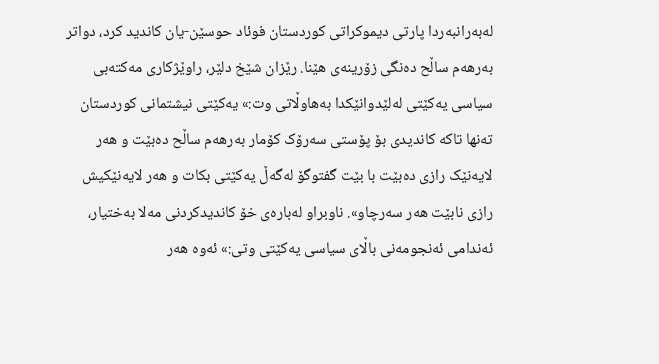له‌به‌رانبه‌ردا پارتى دیموکراتى کوردستان فوئاد حوسێن-یان کاندید کرد، دواتر به‌رهه‌م ساڵح ده‌نگى زۆرینه‌ى هێنا. رێزان شێخ دلێر، راوێژکارى مه‌کته‌بى سیاسى یه‌کێتى له‌لێدوانێکدا به‌هاوڵاتی وت:» یه‌کێتى نیشتمانى کوردستان ته‌نها تاکه‌ کاندیدى بۆ پۆستى سه‌رۆک کۆمار به‌رهه‌م ساڵح ده‌بێت و هه‌ر لایه‌نێک رازى ده‌بێت با بێت گفتوگۆ له‌گه‌ڵ یه‌کێتى بکات و هه‌ر لایه‌نێکیش رازى نابێت هه‌ر سه‌رچاو». ناوبراو له‌باره‌ى خۆ کاندیدکردنى مه‌لا به‌ختیار، ئه‌ندامى ئه‌نجومه‌نى باڵاى سیاسى یه‌کێتى وتى:» ئه‌وه‌ هه‌ر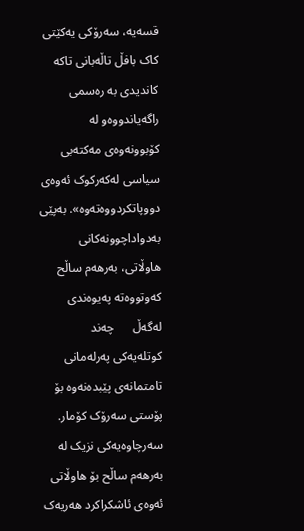قسه‌یه‌، سه‌رۆکى یه‌کێتى کاک بافڵ تاڵه‌بانى تاکه‌ کاندیدى به‌ ره‌سمى راگه‌یاندووه‌و له‌ کۆبوونه‌وه‌ى مه‌کته‌بى سیاسى له‌که‌رکوک ئه‌وه‌ى دووپاتکردووه‌ته‌وه‌». به‌پێى به‌دواداچوونه‌کانى هاوڵاتى، به‌رهه‌م ساڵح که‌وتووەته‌ په‌یوه‌ندى له‌گه‌ڵ      چه‌ند کوتله‌یه‌کى په‌رله‌مانى تامتمانه‌ى پێبده‌نه‌وه‌ بۆ پۆستى سه‌رۆک کۆمار. سه‌رچاوه‌یه‌کى نزیک له‌ به‌رهه‌م ساڵح بۆ هاوڵاتى ئه‌وه‌ى ئاشکراکرد هه‌ریه‌ک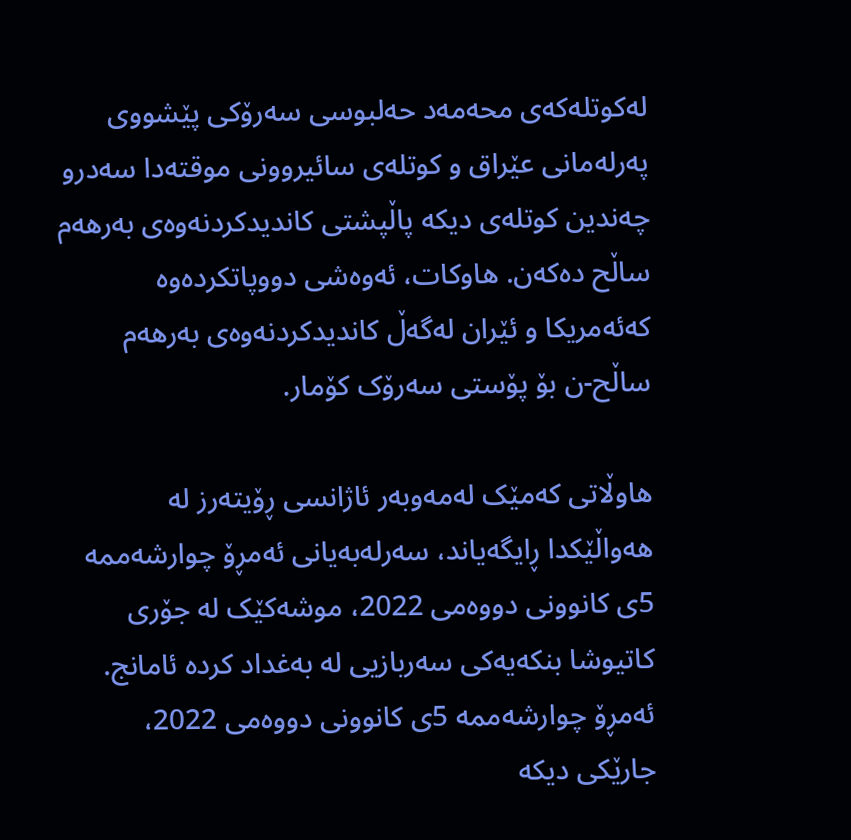له‌کوتله‌که‌ى محه‌مه‌د حه‌لبوسى سه‌رۆکى پێشووى په‌رله‌مانى عێراق و کوتله‌ى سائیروونى موقته‌دا سه‌درو چه‌ندین کوتله‌ى دیکه‌ پاڵپشتى کاندیدکردنه‌وه‌ى به‌رهه‌م ساڵح ده‌که‌ن. هاوکات، ئه‌وه‌شى دووپاتکرده‌وه‌ که‌ئه‌مریکا و ئێران له‌گه‌ڵ کاندیدکردنه‌وه‌ى به‌رهه‌م ساڵح-ن بۆ پۆستى سه‌رۆک کۆمار.

هاوڵاتی کەمێک لەمەوبەر ئاژانسی ڕۆیتەرز لە هەواڵێکدا ڕایگەیاند، سەرلەبەیانی ئەمڕۆ چوارشەممە 5ی کانوونی دووەمی 2022، موشەکێک لە جۆری کاتیوشا بنکەیەکی سەربازیی لە بەغداد کردە ئامانج.  ئەمڕۆ چوارشەممە 5ی کانوونی دووەمی 2022، جارێکی دیکە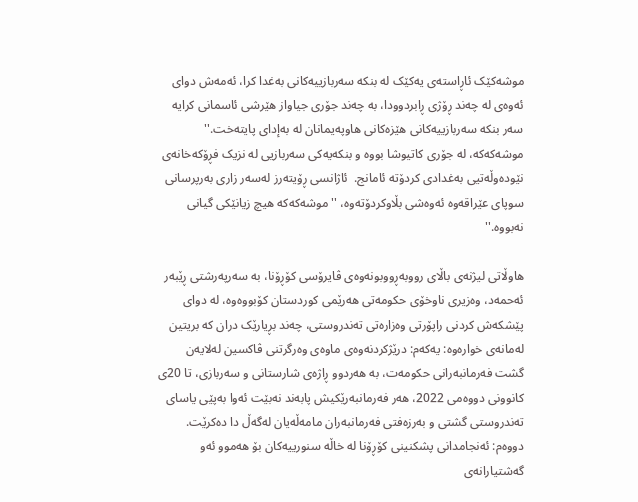موشەکێک ئاڕاستەی یەکێک لە بنکە سەربازییەکانی بەغدا کرا، ئەمەش دوای ئەوەی لە چەند ڕۆژی ڕابردوودا، بە چەند جۆری جیاواز هێرشی ئاسمانی کرایە سەر بنکە سەربازییەکانی هێزەکانی هاوپەیمانان لە بەإدای پایتەخت.'' موشەکەکە، لە جۆری کاتیوشا بووە و بنکەیەکی سەربازیی لە نزیک فڕۆکەخانەی نێودەوڵەتیی بەغدادی کردۆتە ئامانج.  ئاژانسی ڕۆیتەرز لەسەر زاری بەرپرسانی سوپای عێراقەوە ئەوەشی بڵاوکردۆتەوە، ''موشەکەکە هیچ زیانێکی گیانی نەبووە.''

هاوڵاتی لیژنەی باڵای رووبەڕووبونەوەی ڤایرۆسی کۆڕۆنا، بە سەرپەرشتی ڕێبەر ئەحمەد، وەزیری ناوخۆی حکومەتی هەرێمی کوردستان کۆبووەوە، لە دوای پێشکەش كردنی راپۆرتی وەزارەتی تەندروستی، چەند بڕیارێک دران کە بریتین لەمانەی خوارەوە: یەکەم: درێژکردنەوەی ماوەی وەرگرتنی ڤاکسین لەلایەن گشت فەرمانبەرانی حکومەت، بە هەردوو ڕاژەی شارستانی و سەربازی، تا 20ی کانوونی دووەمی 2022، هەر فەرمانبەرێکیش پابەند نەبێت ئەوا بەپێی یاسای تەندروستی گشتی و بەرزەفتی فەرمانبەران مامەڵەیان لەگەڵ دا دەکرێت. دووەم: ئەنجامدانی پشکنینی كۆڕۆنا لە خاڵه سنورییەکان بۆ هەموو ئەو گەشتیارانەی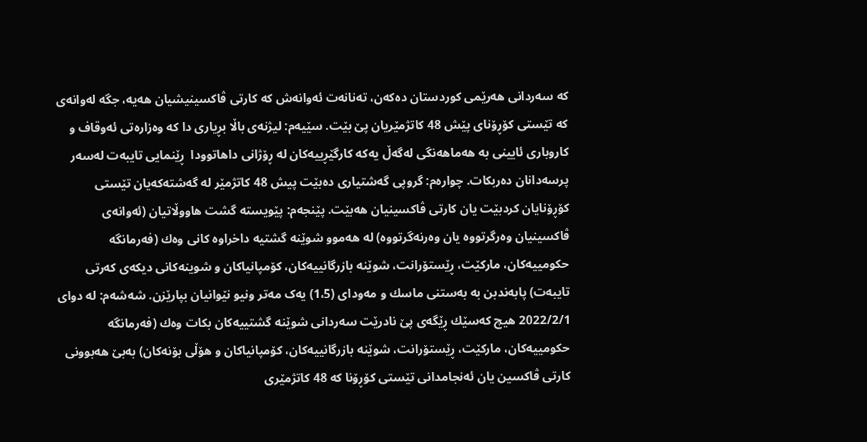کە سەردانی هەرێمی کوردستان دەکەن، تەنانەت ئەوانەش کە کارتی ڤاکسینیشیان هەیە، جگە لەوانەی که تێستی کۆڕۆنای پێش 48 کاتژمێریان پێ بێت. سێیەم: لیژنەی باڵا بڕیاری دا کە وەزارەتی ئەوقاف و کاروباری ئایینی بە هەماهەنگی لەگەڵ یەکە کارگێڕییەکان لە ڕۆژانی داهاتوودا  ڕێنمایی تایبەت لەسەر پرسەدانان دەربکات. چوارەم: گروپی گەشتیاری دەبێت پیش 48 کاتژمێر لە گەشتەکەیان تێستی کۆڕۆنایان کردبێت یان کارتی ڤاکسینیان هەبێت. پێنجەم: پێویسته گشت هاووڵاتیان (ئەوانەی ڤاکسینیان وەرگرتووە یان وەرنەگرتووه) له هەموو شوێنه گشتیە داخراوه کانی وەك (فەرمانگه حكومییەکان، مارکێت، ڕێستۆرانت، شوێنه بازرگانییەكان، کۆمپانیاکان و شوینەکانی دیکەی کەرتی تایبەت) پابەندبن بە بەستنی‌ ماسك و مەودای (1،5) یەک مەتر ونیو نێوانیان بپارێزن. شەشەم: له دوای 2022/2/1 هیچ کەسێك ڕێگەی پێ نادرێت سەردانی شوێنه گشتییەكان بكات وەك (فەرمانگە حكومییەکان، مارکێت، ڕێستۆرانت، شوێنه بازرگانییەکان، کۆمپانیاکان و هۆڵی بۆنەكان) بەبێ هەبوونی کارتی ڤاکسین یان ئەنجامدانی تێستی کۆڕۆنا که 48 کاتژمێری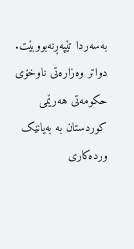بەسەردا تێپەڕنەبووبێت. دواتر وەزارەتی ناوخۆی حکومەتی هەرێمی کوردستان بە بەیانێک وردەکاری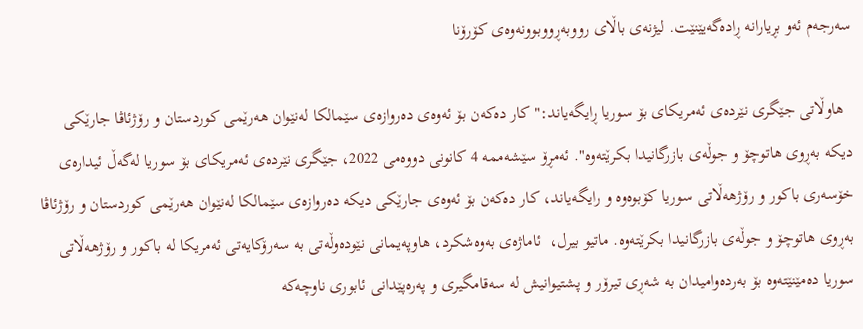سەرجەم ئەو بڕیارانە ڕادەگەیێنێت. لیژنەی باڵای رووبەڕووبوونەوەی کۆرۆنا

  هاوڵاتی جێگری نێردەی ئەمریکای بۆ سوریا ڕایگەیاند:" کار دەکەن بۆ ئەوەی دەروازەی سێمالکا لەنێوان هەرێمی کوردستان و رۆژئاڤا جارێکی دیکە بەڕوی هاتوچۆ و جوڵەی بازرگانیدا بکرێتەوە". ئەمڕۆ سێشەممە 4 کانونی دووەمی 2022، جێگری نێردەی ئەمریکای بۆ سوریا لەگەڵ ئیدارەی خۆسەری باکور و رۆژهەڵاتی سوریا کۆبوەوە و رایگەیاند، کار دەکەن بۆ ئەوەی جارێکی دیکە دەروازەی سێمالکا لەنێوان هەرێمی کوردستان و رۆژئاڤا بەڕوی هاتوچۆ و جوڵەی بازرگانیدا بکرێتەوە. ماتیو بیرل،  ئاماژەی بەوەشکرد، ھاوپەیمانی نێودەوڵەتی بە سەرۆکایەتی ئەمریکا لە باکور و رۆژهەڵاتی سوریا دەمێنێتەوە بۆ بەردەوامیدان بە شەڕی تیرۆر و پشتیوانیش لە سەقامگیری و پەرەپێدانی ئابوری ناوچەکە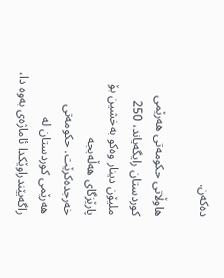دەکەن.

هاوڵاتی حکومەتی هەرێمی کوردستان رایگەیاند، 250 ملیۆن دینار وەکو بەخشین بۆ پارێزگای هەڵەبجە خەرجدەکرێت. حکومەتی هەرێمی کوردستان لە راگەیێندراوێکدا ئاماژەی بەوە دا،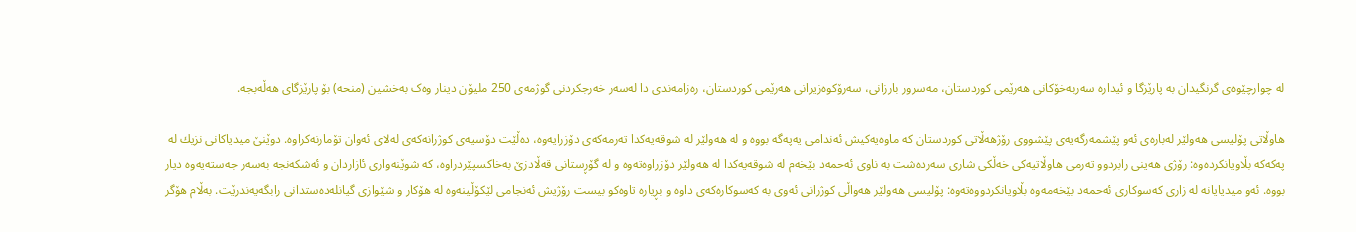لە چوارچێوەی گرنگیدان بە پارێزگا و ئیدارە سەربەخۆکانی ھەرێمی کوردستان، مەسرور بارزانی، سەرۆکوەزیرانی هەرێمی کوردستان، رەزامەندی دا لەسەر خەرجکردنی گوژمەی 250 ملیۆن دینار وەک بەخشین (منحە) بۆ پارێزگای ھەڵەبجە.

هاوڵاتی پۆلیسی هەولێر لەبارەی ئەو پێشمەرگەیەی پێشووی رۆژهەڵاتی كوردستان كە ماوەیەكیش ئەندامی یەپەگە بووە و لە هەولێر لە شوقەیەكدا تەرمەكەی دۆزرایەوە، دەڵێت دۆسیەی كوژرانەكەی لەلای ئەوان تۆمارنەكراوە. دوێنێ میدیاكانی نزیك لە پەكەكە بڵاویانكردەوە: رۆژی هەینی رابردوو تەرمی هاوڵاتیەكی خەڵكی شاری سەردەشت بە ناوی ئەحمەد بێخەم لە شوقەیەكدا لە هەولێر دۆزراوەتەوە و لە گۆڕستانی قەڵادزێ بەخاكسپێردراوە، كە شوێنەواری ئازاردان و ئەشكەنجە بەسەر جەستەیەوە دیار بووە. ئەو میدیایانە لە زاری كەسوكاری ئەحمەد بێخەمەوە بڵاویانكردووەتەوە: پۆلیسی هەولێر هەواڵی كوژرانی ئەوی بە كەسوكارەكەی داوە و بڕیارە تاوەكو بیست رۆژیش ئەنجامی لێكۆڵینەوە لە هۆكار و شێوازی گیانلەدەستدانی رابگەیەندرێت. بەڵام هۆگر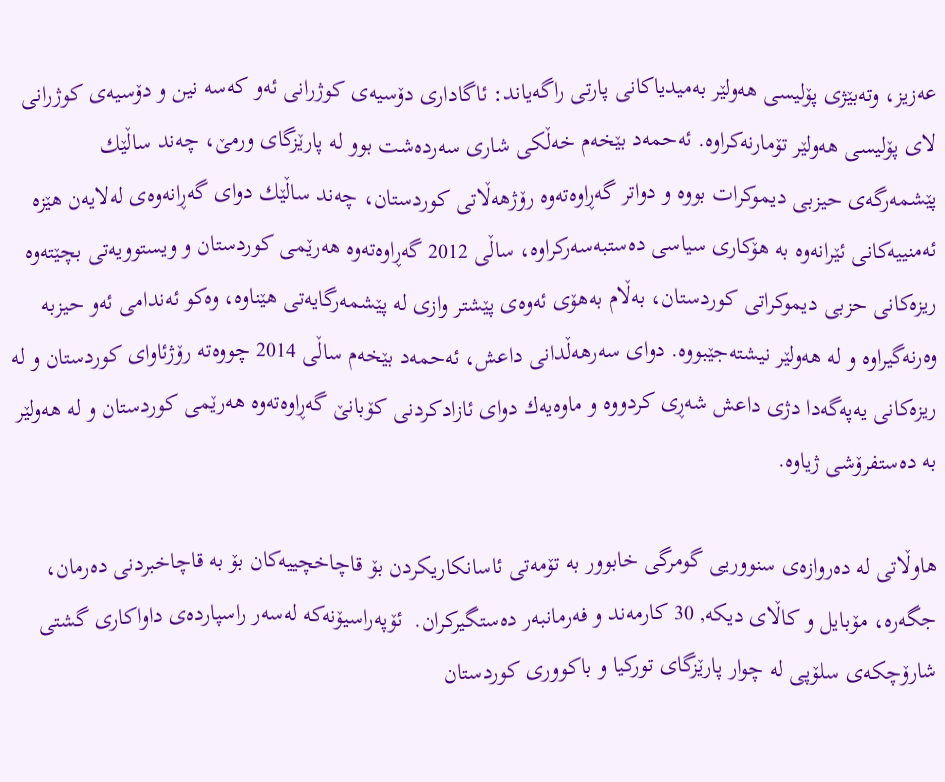عەزیز، وتەبێژی پۆلیسی هەولێر بەمیدیاكانی پارتی راگەیاند: ئاگاداری دۆسیەی كوژرانی ئەو كەسە نین و دۆسیەی كوژرانی لای پۆلیسی هەولێر تۆمارنەكراوە. ئەحمەد بێخەم خەڵكی شاری سەردەشت بوو لە پارێزگای ورمێ، چەند ساڵێك پێشمەرگەی حیزبی دیموكرات بووە و دواتر گەڕاوەتەوە رۆژهەڵاتی كوردستان، چەند ساڵێك دوای گەڕانەوەی لەلایەن هێزە ئەمنییەكانی ئێرانەوە بە هۆكاری سیاسی دەستبەسەركراوە، ساڵی 2012 گەڕاوەتەوە هەرێمی كوردستان و ویستوویەتی بچێتەوە ریزەكانی حزبی دیموكراتی كوردستان، بەڵام بەهۆی ئەوەی پێشتر وازی لە پێشمەرگایەتی هێناوە، وەكو ئەندامی ئەو حیزبە وەرنەگیراوە و لە هەولێر نیشتەجێبووە. دوای سەرهەڵدانی داعش، ئەحمەد بێخەم ساڵی 2014 چووەتە رۆژئاوای كوردستان و لە ریزەكانی یەپەگەدا دژی داعش شەڕی كردووە و ماوەیەك دوای ئازادكردنی كۆبانێ گەڕاوەتەوە هەرێمی كوردستان و لە هەولێر بە دەستفرۆشی ژیاوە.

هاوڵاتی لە دەروازەی سنووریی گومرگی خابوور بە تۆمەتی ئاسانکاریکردن بۆ قاچاخچییەکان بۆ بە قاچاخبردنی دەرمان، جگەرە، مۆبایل و کاڵای دیکە, 30 کارمەند و فەرمانبەر دەستگیرکران.  ئۆپەراسیۆنەکە لەسەر راسپاردەی داواکاری گشتی شارۆچكەی سلۆپی لە چوار پارێزگای تورکیا و باکووری کوردستان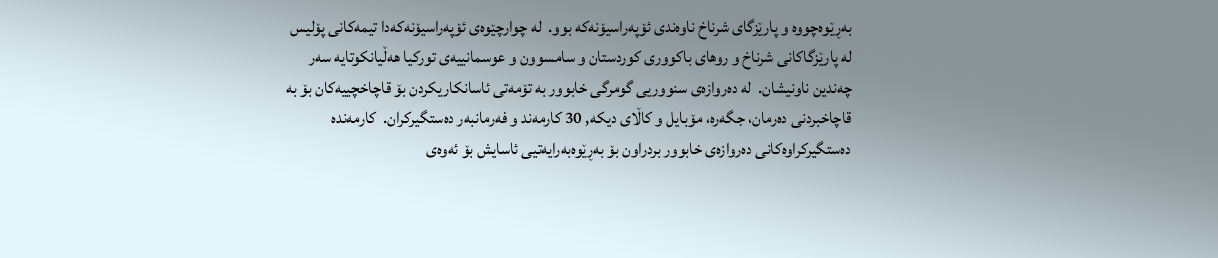بەڕێوەچووە و پارێزگای شرناخ ناوەندی ئۆپەراسیۆنەکە بوو.  لە چوارچێوەی ئۆپەراسیۆنەکەدا تیمەکانی پۆلیس لە پارێزگاکانی شرناخ و روهای باکووری کوردستان و سامسوون و عوسمانییەی تورکیا هەڵیانکوتایە سەر چەندین ناونیشان.  لە دەروازەی سنووریی گومرگی خابوور بە تۆمەتی ئاسانکاریکردن بۆ قاچاخچییەکان بۆ بە قاچاخبردنی دەرمان، جگەرە، مۆبایل و کاڵای دیکە, 30 کارمەند و فەرمانبەر دەستگیرکران.  کارمەندە دەستگیرکراوەکانی دەروازەی خابوور بردراون بۆ بەڕێوەبەرایەتیی ئاسایش بۆ ئەوەی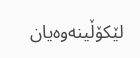لێکۆڵینەوەیان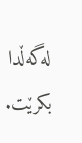لەگەڵدا بکرێت.